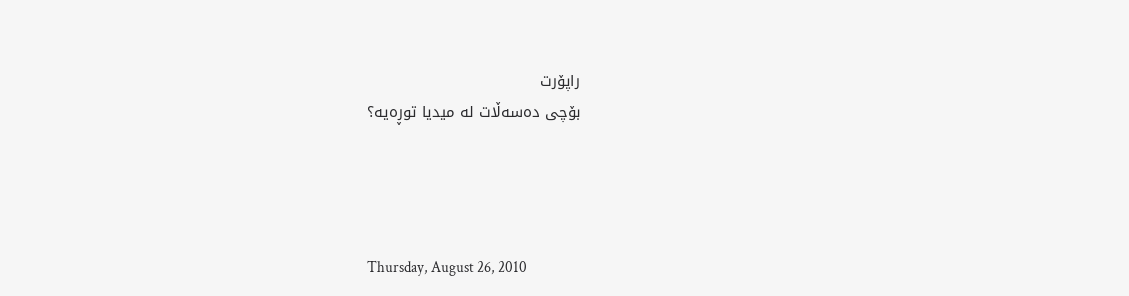راپۆرت
بۆچی‌ ده‌سه‌ڵات له‌ میدیا توڕه‌یه‌؟




Thursday, August 26, 2010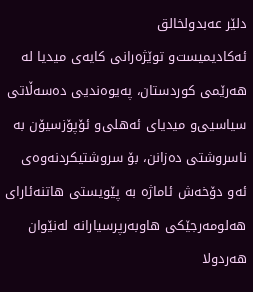دلێر عه‌بدولخالق
ئه‌كادیمیست‌و توێژه‌رانی‌ كایه‌ی‌ میدیا له‌ هه‌رێمی‌ كوردستان، په‌یوه‌ندیی‌ ده‌سه‌ڵاتی‌ سیاسیی‌‌و میدیای‌ ئه‌هلی‌‌و ئۆپۆزسیۆن به‌ ناسروشتی‌ ده‌زانن، بۆ سروشتیكردنه‌وه‌ی‌ ئه‌و دۆخه‌ش ئاماژه‌ به‌ پێویستی‌ هاتنه‌ئارای‌ هه‌لومه‌رجێكی‌ هاوبه‌رپرسیارانه‌ له‌نێوان هه‌ردولا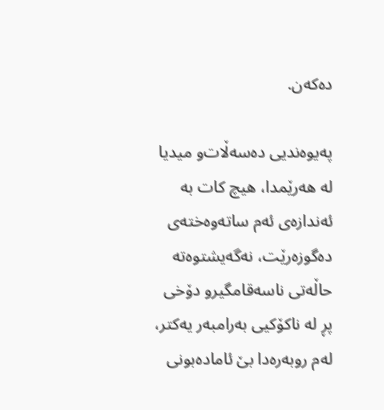ده‌كه‌ن.

په‌یوه‌ندیی‌ ده‌سه‌ڵات‌و میدیا له‌ هه‌رێمدا، هیچ كات به‌ ئه‌ندازه‌ی‌ ئه‌م ساته‌وه‌خته‌ی‌ ده‌گوزه‌رێت، نه‌گه‌یشتوه‌ته‌ حاڵه‌تی‌ ناسه‌قامگیر‌و دۆخی‌ پڕ له‌ ناكۆكیی‌ به‌رامبه‌ر یه‌كتر، له‌م روبه‌ره‌دا بێ‌ ئاماده‌بونی‌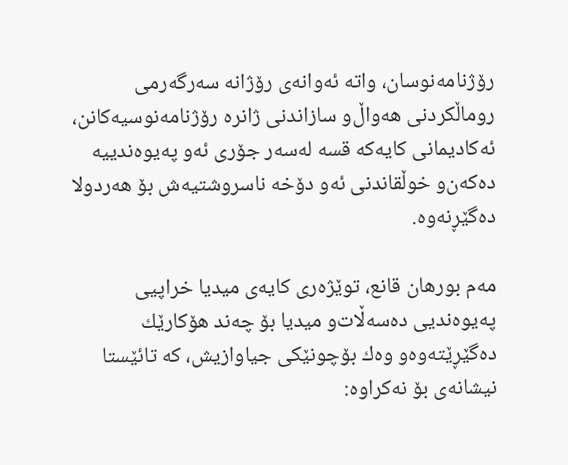رۆژنامه‌نوسان، واته‌ ئه‌وانه‌ی‌ رۆژانه‌ سه‌رگه‌رمی‌ روماڵكردنی‌ هه‌واڵ‌‌و سازاندنی‌ ژانره‌ رۆژنامه‌نوسیه‌كانن، ئه‌كادیمانی‌ كایه‌كه‌ قسه‌ له‌سه‌ر جۆری‌ ئه‌و په‌یوه‌ندییه‌ ده‌كه‌ن‌و خوڵقاندنی‌ ئه‌و دۆخه‌ ناسروشتیه‌ش بۆ هه‌ردولا ده‌گێڕنه‌وه‌.

مه‌م بورهان قانع، توێژه‌ری‌ كایه‌ی‌ میدیا خراپیی‌ په‌یوه‌ندیی ده‌سه‌ڵات‌و میدیا بۆ چه‌ند هۆكارێك ده‌گێڕێته‌وه‌‌و وه‌ك بۆچونێكی‌ جیاوازیش، كه‌ تائێستا نیشانه‌ی‌ بۆ نه‌كراوه‌: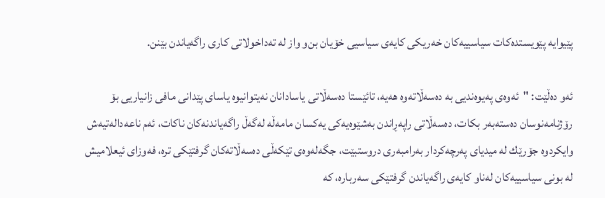پێیوایه‌ پێویستده‌كات سیاسییه‌كان خه‌ریكی‌ كایه‌ی‌ سیاسیی‌ خۆیان بن‌و واز له‌ ته‌داخولاتی‌ كاری‌ راگه‌یاندن بێنن.

ئه‌و ده‌ڵێت: "ئه‌وه‌ی‌ په‌یوه‌ندیی‌ به‌ ده‌سه‌ڵاته‌وه‌ هه‌یه‌، تائێستا ده‌سه‌ڵاتی‌ یاسادانان نه‌یتوانیوه‌ یاسای پێدانی‌ مافی‌ زانیاریی‌ بۆ رۆژنامه‌نوسان ده‌سته‌به‌ر بكات، ده‌سه‌ڵاتی‌ راپه‌ڕاندن به‌شێوه‌یه‌كی‌ یه‌كسان مامه‌ڵه‌ له‌گه‌ڵ‌ راگه‌یاندنه‌كان ناكات، ئه‌م ناعه‌داله‌تیه‌ش وایكردوه‌ جۆرێك له‌ میدیای‌ په‌رچه‌كردار به‌رامبه‌ری‌ دروستبێت، جگه‌له‌وه‌ی‌ تێكه‌ڵی‌ ده‌سه‌ڵاته‌كان گرفتێكی‌ تره‌، فه‌وزای‌ ئیعلامیش له‌ بونی‌ سیاسییه‌كان له‌ناو كایه‌ی‌ راگه‌یاندن گرفتێكی‌ سه‌رباره‌، كه‌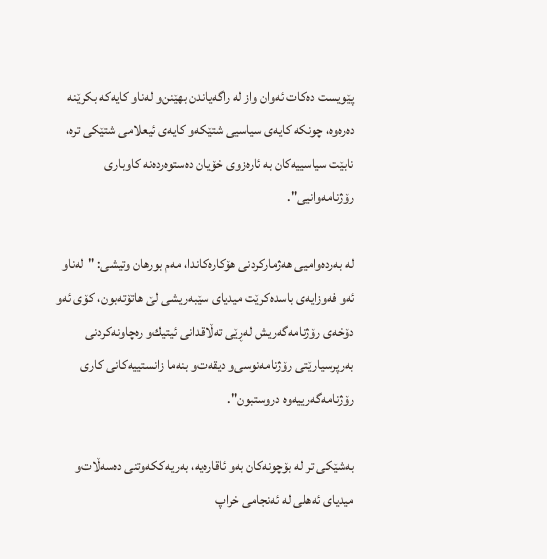پێویست ده‌كات ئه‌وان واز له‌ راگه‌یاندن بهێنن‌و له‌ناو كایه‌كه‌ بكرێنه‌ ده‌ره‌وه‌، چونكه‌ كایه‌ی‌ سیاسیی‌ شتێكه‌‌و كایه‌ی‌ ئیعلامی‌ شتێكی‌ تره‌، نابێت سیاسییه‌كان به‌ ئاره‌زوی‌ خۆیان ده‌ستوه‌رده‌نه‌ كاوباری‌ رۆژنامه‌وانیی‌".

له‌ به‌رده‌وامیی‌ هه‌ژماركردنی‌ هۆكاره‌كاندا، مه‌م بورهان وتیشی‌: "له‌ناو ئه‌و فه‌وزایه‌ی‌ باسده‌كرێت میدیای‌ سێبه‌ریشی‌ لێ‌ هاتۆته‌بون، كۆی‌ ئه‌و دۆخه‌ی‌ رۆژنامه‌گه‌ریش له‌ڕێی‌ ته‌ڵاقدانی‌ ئیتیك‌و ره‌چاونه‌كردنی‌ به‌رپرسیارێتی رۆژنامه‌نوسی‌و دیقه‌ت‌و بنه‌ما زانستییه‌كانی‌ كاری‌ رۆژنامه‌گه‌رییه‌وه‌ دروستبون".

به‌شێكی‌ تر له‌ بۆچونه‌كان به‌و ئاقاره‌یه‌، به‌ریه‌ككه‌وتنی‌ ده‌سه‌ڵات‌و میدیای‌ ئه‌هلی‌ له‌ ئه‌نجامی‌ خراپ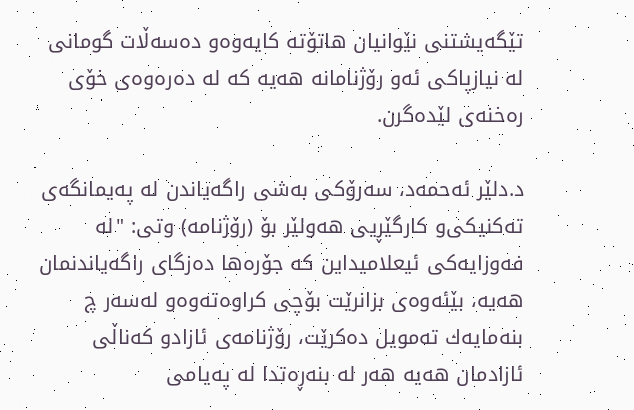تێگه‌یشتنی‌ نێوانیان هاتۆته‌ كایه‌وه‌‌و ده‌سه‌ڵات گومانی‌ له‌ نیازپاكی‌ ئه‌و رۆژنامانه‌ هه‌یه‌ كه‌ له‌ ده‌ره‌وه‌ی‌ خۆی‌ ره‌خنه‌ی‌ لێده‌گرن.

د.دلێر ئه‌حمه‌د، سه‌رۆكی‌ به‌شی‌ راگه‌یاندن له‌ په‌یمانگه‌ی‌ ته‌كنیكی‌‌و كارگێڕیی‌ هه‌ولێر بۆ (رۆژنامه‌) وتی‌: "له‌ فه‌وزایه‌كی‌ ئیعلامیداین كه‌ جۆره‌ها ده‌زگای‌ راگه‌یاندنمان هه‌یه‌، بێئه‌وه‌ی‌ بزانرێت بۆچی‌ كراوه‌ته‌وه‌‌و له‌سه‌ر چ بنه‌مایه‌ك ته‌مویل ده‌كرێت، رۆژنامه‌ی‌ ئازاد‌و كه‌ناڵی‌ ئازادمان هه‌یه‌ هه‌ر له‌ بنه‌ڕه‌تدا له‌ په‌یامی‌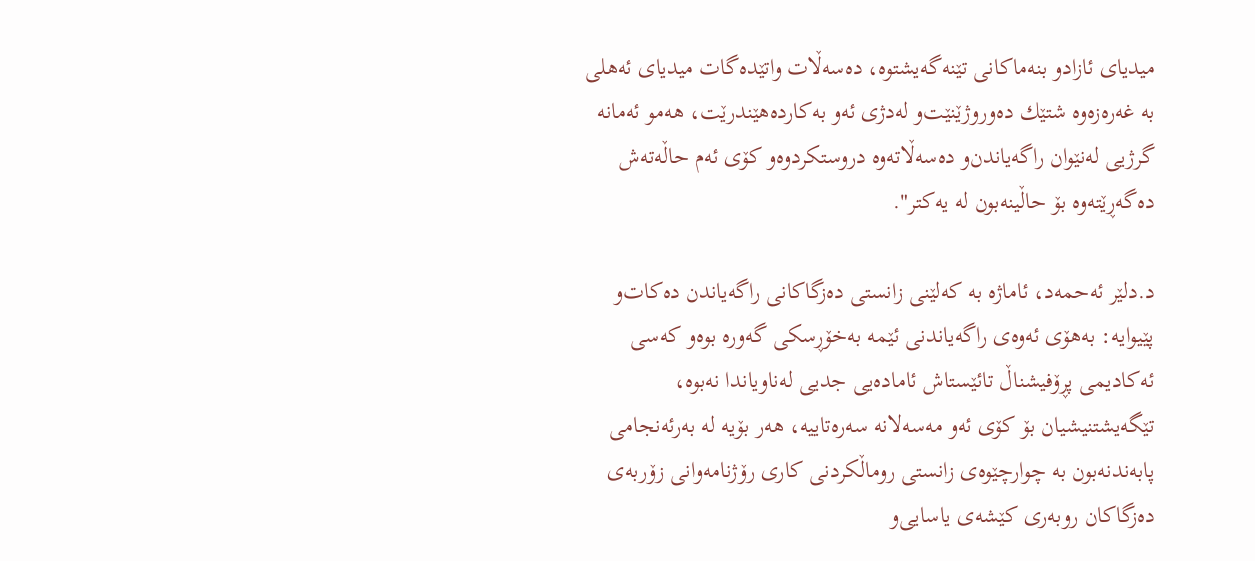میدیای‌ ئازاد‌و بنه‌ماكانی‌ تێنه‌گه‌یشتوه‌، ده‌سه‌ڵات واتێده‌گات میدیای‌ ئه‌هلی‌ به‌ غه‌ره‌زه‌وه‌ شتێك ده‌وروژێنێت‌و له‌دژی‌ ئه‌و به‌كارده‌هێندرێت، هه‌مو ئه‌مانه‌ گرژیی‌ له‌نێوان راگه‌یاندن‌و ده‌سه‌ڵاته‌وه‌ دروستكردوه‌‌و كۆی‌ ئه‌م حاڵه‌ته‌ش ده‌گه‌ڕێته‌وه‌ بۆ حاڵینه‌بون له‌ یه‌كتر".

د.دلێر ئه‌حمه‌د، ئاماژه‌ به‌ كه‌لێنی‌ زانستی‌ ده‌زگاكانی‌ راگه‌یاندن ده‌كات‌و پێیوایه‌: به‌هۆی‌ ئه‌وه‌ی‌ راگه‌یاندنی‌ ئێمه‌ به‌خۆڕسكی‌ گه‌وره‌ بوه‌‌و كه‌سی‌ ئه‌كادیمی‌ پڕۆفیشناڵ‌ تائێستاش ئاماده‌یی‌ جدیی‌ له‌ناویاندا نه‌بوه‌، تێگه‌یشتنیشیان بۆ كۆی‌ ئه‌و مه‌سه‌لانه‌ سه‌ره‌تاییه‌، هه‌ر بۆیه‌ له‌ به‌رئه‌نجامی‌ پابه‌ندنه‌بون به‌ چوارچێوه‌ی‌ زانستی‌ روماڵكردنی‌ كاری‌ رۆژنامه‌وانی‌ زۆربه‌ی‌ ده‌زگاكان روبه‌ری‌ كێشه‌ی‌ یاسایی‌‌و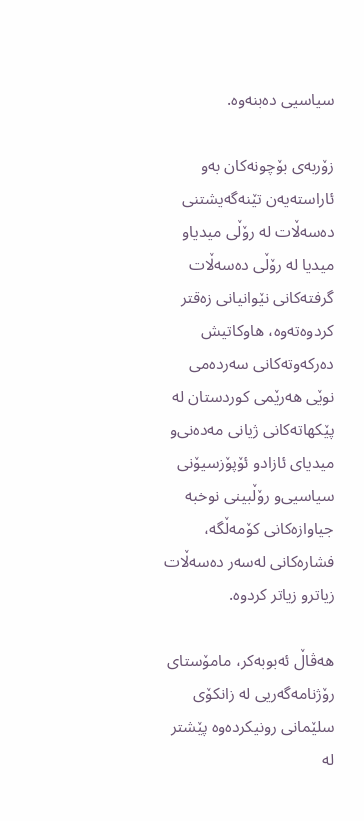سیاسیی‌ ده‌بنه‌وه‌.

زۆربه‌ی‌ بۆچونه‌كان به‌و ئاراسته‌یه‌ن تێنه‌گه‌یشتنی‌ ده‌سه‌ڵات له‌ رۆڵی‌ میدیا‌و میدیا له‌ رۆڵی‌ ده‌سه‌ڵات گرفته‌كانی‌ نێوانیانی‌ زه‌قتر كردوه‌ته‌وه‌، هاوكاتیش ده‌ركه‌وته‌كانی‌ سه‌رده‌می‌ نوێی‌ هه‌رێمی‌ كوردستان له‌ پێكهاته‌كانی‌ ژیانی‌ مه‌ده‌نی‌‌و میدیای‌ ئازاد‌و ئۆپۆزسیۆنی‌ سیاسیی‌‌و رۆڵبینی‌ نوخبه‌ جیاوازه‌كانی‌ كۆمه‌ڵگه‌، فشاره‌كانی‌ له‌سه‌ر ده‌سه‌ڵات زیاتر‌و زیاتر كردوه‌.

هه‌ڤاڵ‌ ئه‌بوبه‌كر، مامۆستای‌ رۆژنامه‌گه‌ریی‌ له‌ زانكۆی‌ سلێمانی‌ رونیكرده‌وه‌ پێشتر له‌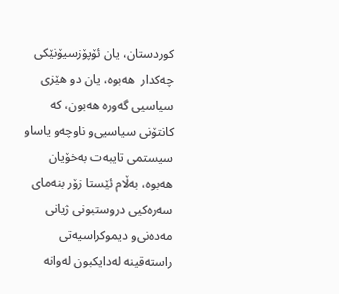كوردستان، یان ئۆپۆزسیۆنێكی‌ چه‌كدار  هه‌بوه‌، یان دو هێزی‌ سیاسیی‌ گه‌وره‌ هه‌بون، كه‌ كانتۆنی‌ سیاسیی‌و ناوچه‌‌و یاسا‌و سیستمی‌ تایبه‌ت به‌خۆیان هه‌بوه‌، به‌ڵام ئێستا زۆر بنه‌مای‌ سه‌ره‌كیی‌ دروستبونی‌ ژیانی‌ مه‌ده‌نی‌و دیموكراسیه‌تی‌ راسته‌قینه‌ له‌دایكبون له‌وانه‌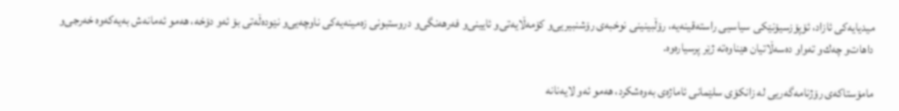میدیایه‌كی‌ ئازاد، ئۆپۆزسیۆنێكی‌ سیاسیی راسته‌قینه‌یه‌، رۆڵبینینی‌ نوخبه‌ی‌ رۆشنبیریی‌‌و كۆمه‌ڵایه‌تی‌‌و ئایینی‌‌و فه‌رهه‌نگی‌‌و دروستبونی‌ زه‌مینه‌یه‌كی‌ ناوچه‌یی‌‌و نێوده‌ڵه‌تی‌ بۆ ئه‌و دۆخه‌، هه‌مو ئه‌مانه‌ش به‌یه‌كه‌وه‌ خه‌رجی‌‌و داهات‌و چه‌ك‌و ته‌واو ده‌سه‌ڵاتیان هێناوه‌ته‌ ژێر پرسیاره‌وه‌.

مامۆستاكه‌ی‌ رۆژنامه‌گه‌ریی‌ له‌ زانكۆی‌ سلێمانی‌ ئاماژه‌ی‌ به‌وه‌شكرد، هه‌مو ئه‌و لایه‌نانه‌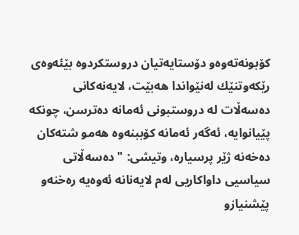كۆبونه‌ته‌وه‌‌و دۆستایه‌تیان دروستكردوه‌ بێئه‌وه‌ی‌ رێكه‌وتنێك له‌نێواندا هه‌بێت، لایه‌نه‌كانی‌ ده‌سه‌ڵات له‌ دروستبونی‌ ئه‌مانه‌ ده‌ترسن، چونكه‌ پێیانوایه‌، ئه‌گه‌ر ئه‌مانه‌ كۆببنه‌وه‌ هه‌مو شته‌كان ده‌خه‌نه‌ ژێر پرسیاره‌، وتیشی‌: "ده‌سه‌ڵاتی‌ سیاسیی‌ داواكاریی‌ له‌م لایه‌نانه‌ ئه‌وه‌یه‌ ره‌خنه‌‌و پێشنیاز‌و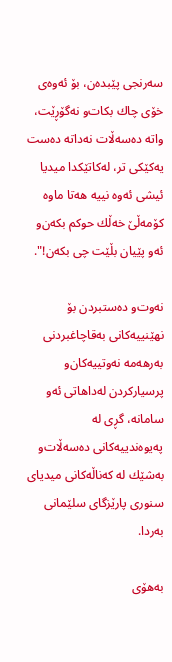سه‌رنجی‌ پێبده‌ن، بۆ ئه‌وه‌ی‌ خۆی‌ چاك بكات‌و نه‌گۆڕێت، واته‌ ده‌سه‌ڵات نه‌داته‌ ده‌ست یه‌كێكی‌ تر، له‌كاتێكدا میدیا ئیشی‌ ئه‌وه‌ نییه‌ هه‌تا ماوه‌ كۆمه‌ڵێ‌ خه‌ڵك حوكم بكه‌ن‌و ئه‌و پێیان بڵێت چی‌ بكه‌ن!".

نه‌وت‌و ده‌ستبردن بۆ نهێنییه‌كانی‌ به‌قاچاغبردنی‌ به‌رهه‌مه‌ نه‌وتییه‌كان‌و پرسیاركردن له‌داهاتی‌ ئه‌و سامانه‌، گڕی‌ له‌ په‌یوه‌ندییه‌كانی‌ ده‌سه‌ڵات‌و به‌شێك له‌ كه‌ناڵه‌كانی‌ میدیای‌ سنوری‌ پارێزگای‌ سلێمانی‌ به‌ردا.

به‌هۆی‌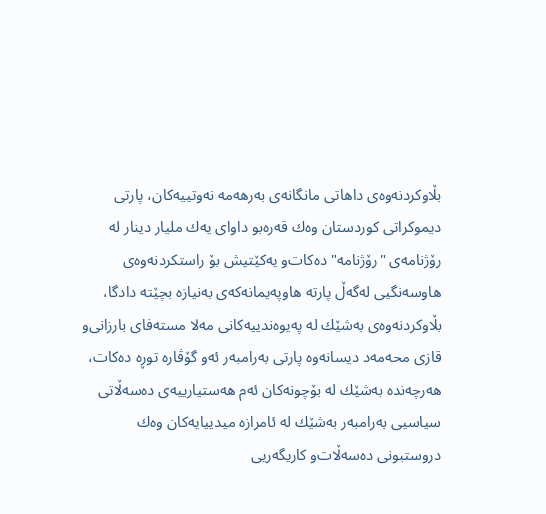بڵاوكردنه‌وه‌ی‌ داهاتی‌ مانگانه‌ی‌ به‌رهه‌مه‌ نه‌وتییه‌كان، پارتی‌ دیموكراتی‌ كوردستان وه‌ك قه‌ره‌بو داوای‌ یه‌ك ملیار دینار له‌ رۆژنامه‌ی‌ "رۆژنامه‌" ده‌كات‌و یه‌كێتیش بۆ راستكردنه‌وه‌ی‌ هاوسه‌نگیی‌ له‌گه‌ڵ‌ پارته‌ هاوپه‌یمانه‌كه‌ی‌ به‌نیازه‌ بچێته‌ دادگا، بڵاوكردنه‌وه‌ی‌ به‌شێك له‌ په‌یوه‌ندییه‌كانی‌ مه‌لا مسته‌فای‌ بارزانی‌‌و قازی‌ محه‌مه‌د دیسانه‌وه‌ پارتی‌ به‌رامبه‌ر ئه‌و گۆڤاره‌ توڕه‌ ده‌كات، هه‌رچه‌نده‌ به‌شێك له‌ بۆچونه‌كان ئه‌م هه‌ستیارییه‌ی‌ ده‌سه‌ڵاتی‌ سیاسیی‌ به‌رامبه‌ر به‌شێك له‌ ئامرازه‌ میدییایه‌كان وه‌ك دروستبونی‌ ده‌سه‌ڵات‌و كاریگه‌ریی‌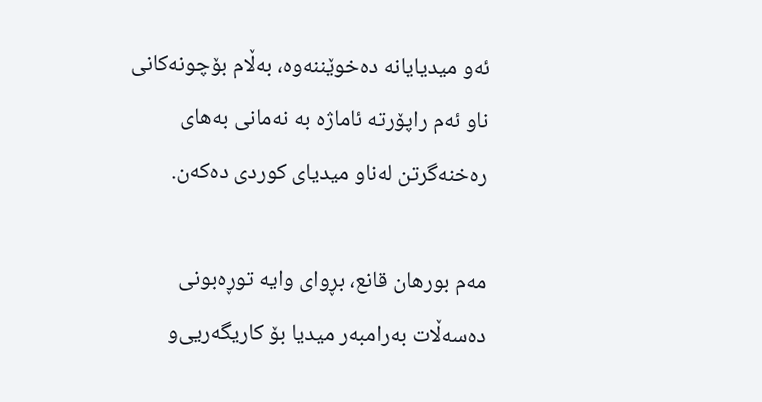ئه‌و میدیایانه‌ ده‌خوێننه‌وه‌، به‌ڵام بۆچونه‌كانی‌ ناو ئه‌م راپۆرته‌ ئاماژه‌ به‌ نه‌مانی‌ به‌های‌ ره‌خنه‌گرتن له‌ناو میدیای‌ كوردی‌ ده‌كه‌ن.

مه‌م بورهان قانع، بڕوای وایه‌ توڕه‌بونی‌ ده‌سه‌ڵات به‌رامبه‌ر میدیا بۆ كاریگه‌ریی‌‌و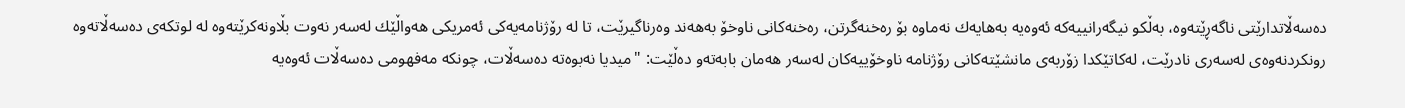ده‌سه‌ڵاتدارێتی‌ ناگه‌ڕێته‌وه‌، به‌ڵكو نیگه‌رانییه‌كه‌ ئه‌وه‌یه‌ به‌هایه‌ك نه‌ماوه‌ بۆ ره‌خنه‌گرتن، ره‌خنه‌كانی‌ ناوخۆ به‌هه‌ند وه‌رناگیرێت، تا له‌ رۆژنامه‌یه‌كی‌ ئه‌مریكی‌ هه‌واڵێك له‌سه‌ر نه‌وت بڵاونه‌كرێته‌وه‌ له‌ لوتكه‌ی‌ ده‌سه‌ڵاته‌وه‌ رونكردنه‌وه‌ی‌ له‌سه‌ری‌ نادرێت، له‌كاتێكدا زۆربه‌ی‌ مانشێته‌كانی‌ رۆژنامه‌ ناوخۆییه‌كان له‌سه‌ر هه‌مان بابه‌ته‌‌و ده‌ڵێت: "میدیا نه‌بوه‌ته‌ ده‌سه‌ڵات، چونكه‌ مه‌فهومی‌ ده‌سه‌ڵات ئه‌وه‌یه‌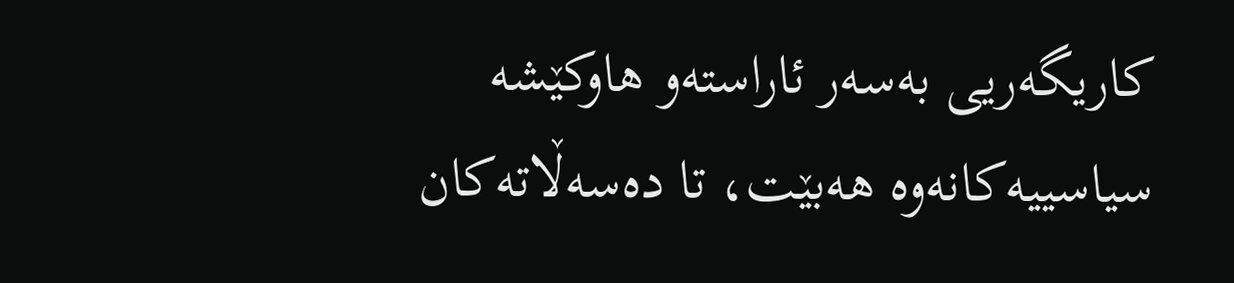كاریگه‌ریی‌ به‌سه‌ر ئاراسته‌‌و هاوكێشه‌ سیاسییه‌كانه‌وه‌ هه‌بێت، تا ده‌سه‌ڵاته‌كان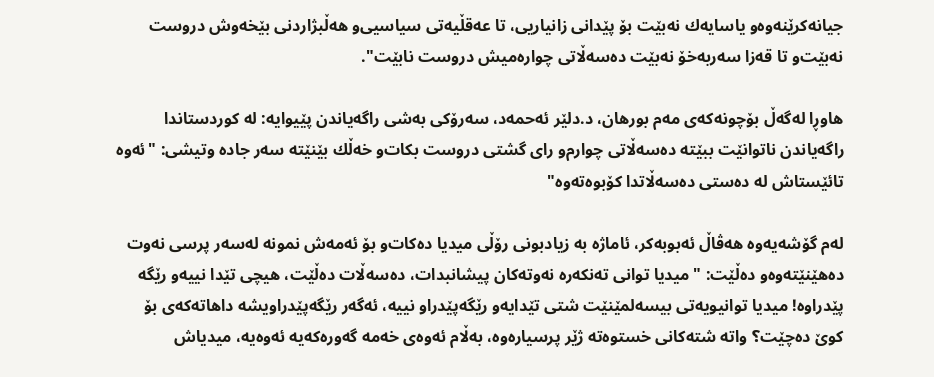جیانه‌كرێنه‌وه‌‌و یاسایه‌ك نه‌بێت بۆ پێدانی‌ زانیاریی‌، تا عه‌قڵیه‌تی‌ سیاسیی‌‌و هه‌ڵبژاردنی‌ بێخه‌وش دروست نه‌بێت‌و تا قه‌زا سه‌ربه‌خۆ نه‌بێت ده‌سه‌ڵاتی‌ چواره‌میش دروست نابێت".

هاوڕا له‌گه‌ڵ‌ بۆچونه‌كه‌ی‌ مه‌م بورهان، د.دلێر ئه‌حمه‌د، سه‌رۆكی‌ به‌شی‌ راگه‌یاندن پێیوایه‌: له‌ كوردستاندا راگه‌یاندن ناتوانێت ببێته‌ ده‌سه‌ڵاتی‌ چوارم‌و رای گشتی‌ دروست بكات‌و خه‌ڵك بێنێته‌ سه‌ر جاده‌ وتیشی‌: "ئه‌وه‌ تائێستاش له‌ ده‌ستی‌ ده‌سه‌ڵاتدا كۆبوه‌ته‌وه‌"

له‌م گۆشه‌یه‌وه‌ هه‌ڤاڵ‌ ئه‌بوبه‌كر، ئاماژه‌ به‌ زیادبونی‌ رۆڵی‌ میدیا ده‌كات‌و بۆ ئه‌مه‌ش نمونه‌ له‌سه‌ر پرسی‌ نه‌وت ده‌هێنێته‌وه‌‌و ده‌ڵێت: "میدیا توانی‌ ته‌نكه‌ره‌ نه‌وته‌كان پیشانبدات، ده‌سه‌ڵات ده‌ڵێت، هیچی‌ تێدا نییه‌‌و رێگه‌ پێدراوه‌! میدیا توانیویه‌تی‌ بیسه‌لمێنێت شتی‌ تێدایه‌‌و رێگه‌پێدراو نییه‌، ئه‌گه‌ر رێگه‌پێدراویشه‌ داهاته‌كه‌ی‌ بۆ كوێ‌ ده‌چێت؟ واته‌ شته‌كانی‌ خستوه‌ته‌ ژێر پرسیاره‌وه‌، به‌ڵام ئه‌وه‌ی‌ خه‌مه‌ گه‌وره‌كه‌یه‌ ئه‌وه‌یه‌، میدیاش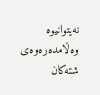نه‌یتوانیوه‌ وه‌ڵامده‌ره‌وه‌ی‌ شته‌كان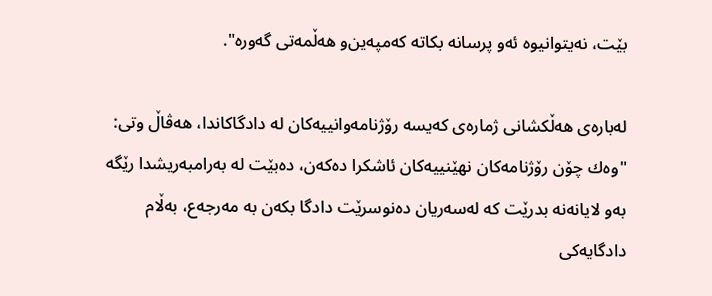بێت، نه‌یتوانیوه‌ ئه‌و پرسانه‌ بكاته‌ كه‌مپه‌ین‌و هه‌ڵمه‌تی‌ گه‌وره‌".

له‌باره‌ی‌ هه‌ڵكشانی‌ ژماره‌ی‌ كه‌یسه‌ رۆژنامه‌وانییه‌كان له‌ دادگاكاندا، هه‌ڤاڵ‌ وتی‌: "وه‌ك چۆن رۆژنامه‌كان نهێنییه‌كان ئاشكرا ده‌كه‌ن، ده‌بێت له‌ به‌رامبه‌ریشدا رێگه‌ به‌و لایانه‌نه‌ بدرێت كه‌ له‌سه‌ریان ده‌نوسرێت دادگا بكه‌ن به‌ مه‌رجه‌ع، به‌ڵام دادگایه‌كی‌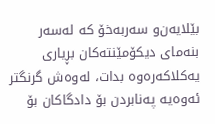بێلایه‌ن‌و سه‌ربه‌خۆ كه‌ له‌سه‌ر بنه‌مای‌ دیكۆمێنته‌كان بڕیاری‌ یه‌كلاكه‌ره‌وه‌ بدات، له‌وه‌ش گرنگتر ئه‌وه‌یه‌ په‌نابردن بۆ دادگاكان بۆ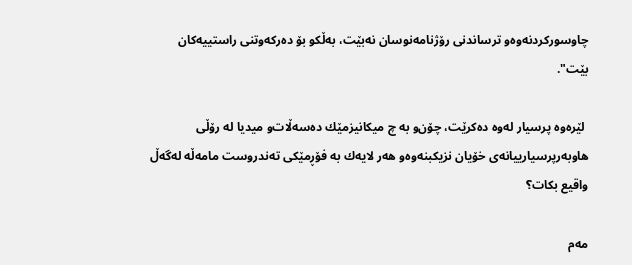چاوسوركردنه‌وه‌‌و ترساندنی‌ رۆژنامه‌نوسان نه‌بێت، به‌ڵكو بۆ ده‌ركه‌وتنی‌ راستییه‌كان بێت".

 لێره‌وه‌ پرسیار له‌وه‌ ده‌كرێت، چۆن‌و به‌ چ میكانیزمێك ده‌سه‌ڵات‌و میدیا له‌ رۆڵی‌ هاوبه‌رپرسیارییانه‌ی‌ خۆیان نزیكبنه‌وه‌‌و هه‌ر لایه‌ك به‌ فۆڕمێكی‌ ته‌ندروست مامه‌ڵه‌ له‌گه‌ڵ‌ واقیع بكات؟

مه‌م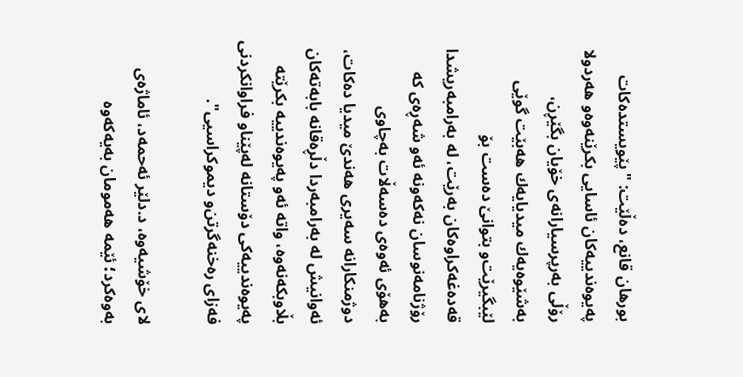بورهان قانع، ده‌ڵێت: "پێویستده‌كات په‌یوه‌ندییه‌كان ئاسایی‌ بكرێنه‌وه‌‌و هه‌ردولا رۆڵی‌ به‌رپرسیارانه‌ی‌ خۆیان بگێڕن، به‌شێوه‌یه‌ك میدیایه‌ك هه‌بێت گوێی‌ لێبگیرێت‌و بتوانێ‌ ده‌ست بۆ قه‌ده‌غه‌كراوه‌كان به‌رێت، له‌ به‌رامبه‌ریشدا رۆژنامه‌نوسان نه‌كه‌ونه‌ ئه‌و شه‌ڕه‌ی‌ كه‌ به‌هۆی‌ ئه‌وه‌ی‌ ده‌سه‌ڵات به‌چاوی‌ دوژمنكارانه‌ سه‌یری‌ هه‌ندێ‌ میدیا ده‌كات، ئه‌وانیش له‌ به‌رامبه‌ردا دڵڕه‌قانه‌ بابه‌ته‌كان بڵاوبكه‌نه‌وه‌، واته‌ ئه‌و په‌یوه‌ندییه‌ بكرێته‌ په‌یوه‌ندییه‌كی‌ دۆستانه‌ له‌پێناو فراوانكردنی‌ فه‌زای‌ ره‌خنه‌گرتن‌و دیموكراسیی‌".

لای‌ خۆشیه‌وه‌، د.دلێر ئه‌حمه‌د، ئاماژه‌ی‌ به‌وه‌كرد؛ ئێمه‌ هه‌مومان به‌یه‌كه‌وه‌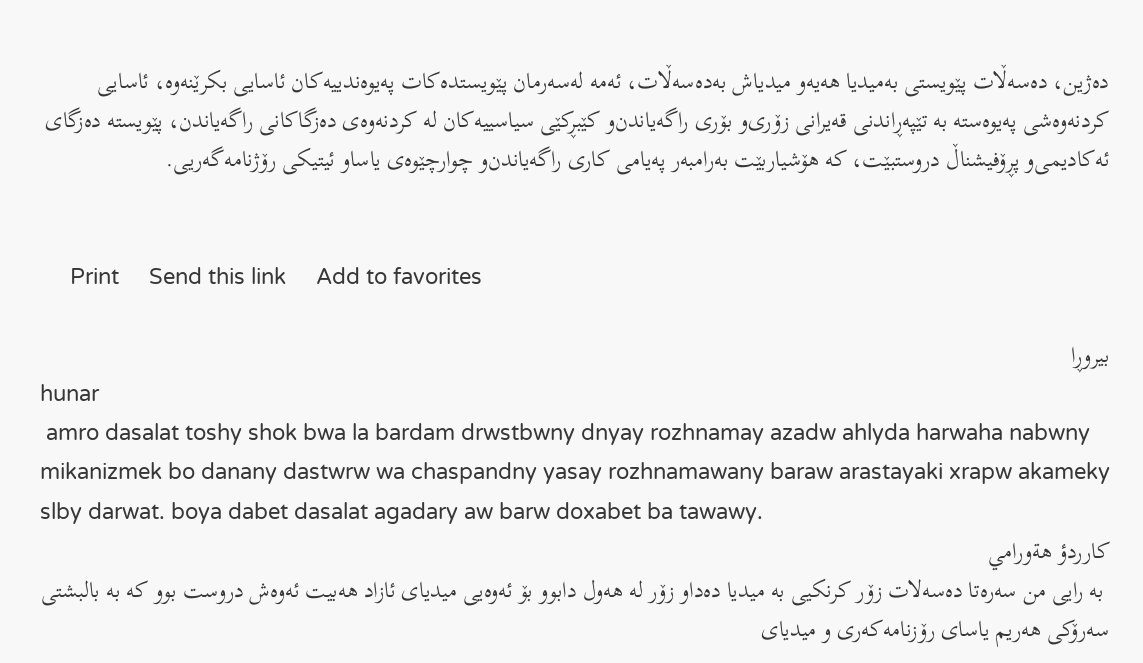ده‌ژین، ده‌سه‌ڵات پێویستی‌ به‌میدیا هه‌یه‌‌و میدیاش به‌ده‌سه‌ڵات، ئه‌مه‌ له‌سه‌رمان پێویستده‌كات په‌یوه‌ندییه‌كان ئاسایی‌ بكرێنه‌وه‌، ئاسایی‌ كردنه‌وه‌شی‌ په‌یوه‌سته‌ به‌ تێپه‌ڕاندنی‌ قه‌یرانی‌ زۆری‌‌و بۆری‌ راگه‌یاندن‌و كێبڕكێی‌ سیاسییه‌كان له‌ كردنه‌وه‌ی‌ ده‌زگاكانی‌ راگه‌یاندن، پێویسته‌ ده‌زگای‌ ئه‌كادیمی‌‌و پڕۆفیشناڵ‌ دروستبێت، كه‌ هۆشیاربێت به‌رامبه‌ر په‌یامی‌ كاری‌ راگه‌یاندن‌و چوارچێوه‌ی‌ یاسا‌و ئیتیكی‌ رۆژنامه‌گه‌ریی‌.


     Print     Send this link     Add to favorites

بیروڕا
hunar
 amro dasalat toshy shok bwa la bardam drwstbwny dnyay rozhnamay azadw ahlyda harwaha nabwny mikanizmek bo danany dastwrw wa chaspandny yasay rozhnamawany baraw arastayaki xrapw akameky slby darwat. boya dabet dasalat agadary aw barw doxabet ba tawawy.
كارردؤ هةورامي
 به‌ رایی من سه‌ره‌تا ده‌سه‌لات زۆر كرنكیی به‌ میدیا ده‌داو زۆر له‌ هه‌ول دابوو بۆ ئه‌وه‌یی میدیای ئازاد هه‌بیت ئه‌وه‌ش دروست بوو كه‌ به‌ بالبشتی سه‌رۆكی هه‌ریم یاسای رۆزنامه‌كه‌ری و میدیای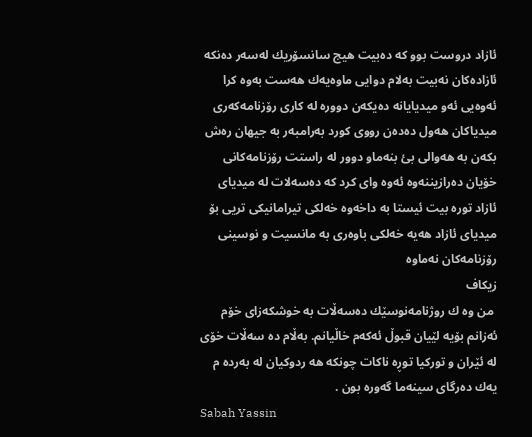ئازاد دروست بوو كه‌ ده‌بیت هیج سانسۆریك له‌سه‌ر ده‌نكه‌ ئازاده‌كان نه‌بیت به‌لام دوایی ماوه‌یه‌ك هه‌ست به‌وه‌ كرا ئه‌وه‌یی ئه‌و میدیایانه‌ ده‌یكه‌ن دووره‌ له‌ كاری رۆزنامه‌كه‌ری میدیاكان هه‌ول ده‌ده‌ن رووی كورد به‌رامبه‌ر به‌ جیهان ره‌ش بكه‌ن به‌ هه‌والی بئ بنه‌ماو دوور له‌ راستت رۆزنامه‌كانی خۆیان ده‌رازیننه‌وه‌ ئه‌وه‌ وای كرد كه‌ ده‌سه‌لات له‌ میدیای ئازاد توره‌ بیت ئیستا به‌ داخه‌وه‌ خه‌لكی تیرامانیكی تریی بۆ میدیای ئازاد هه‌یه‌ خه‌لكی باوه‌ری به‌ مانسیت و نوسینی رۆزنامه‌كان نه‌ماوه‌
زيكاف
 من وه ك روژنامه‌نوسێك ده‌سه‌ڵات به خوشكه‌زاى خۆم ئه‌زانم بۆيه لێيان قبوڵ ئه‌كه‌م خاڵيانم. به‌ڵام ده سه‌ڵات خۆى له ئێران و توركيا توڕه ناكات چونكه هه ردوكيان له به‌رده م يه‌ك ده‌رگاى سينه‌ما گه‌وره بون .
Sabah Yassin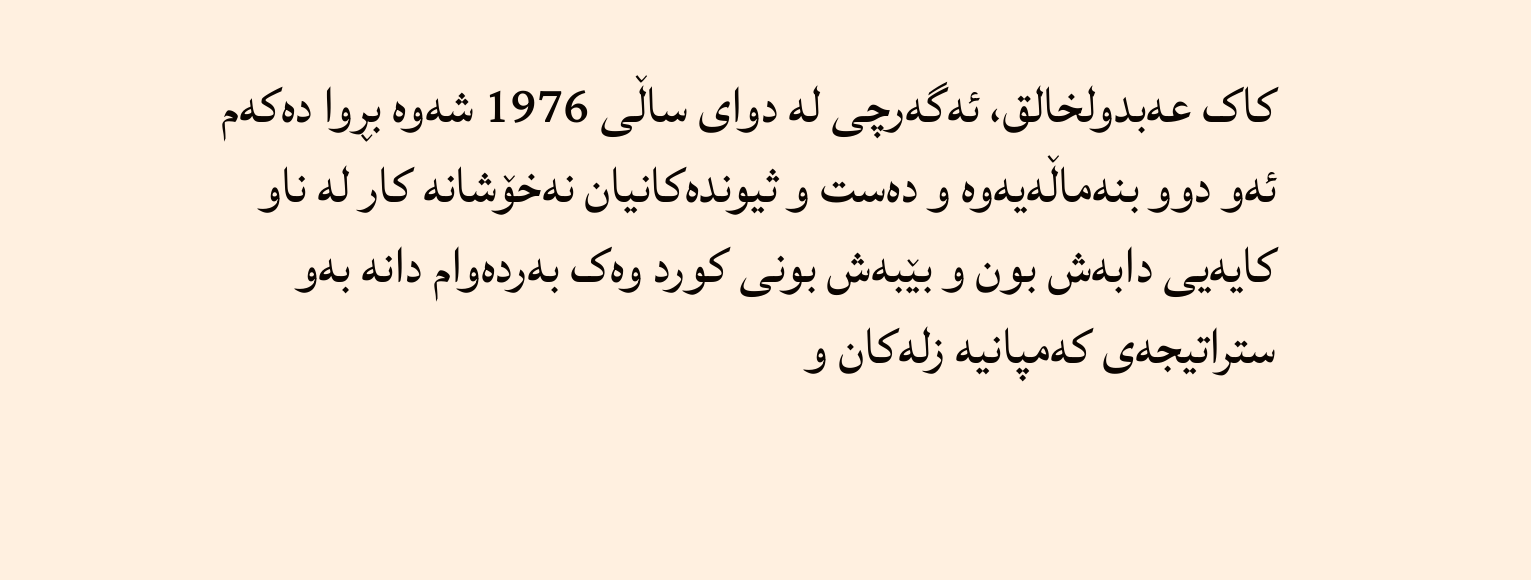کاک عه‌بدولخالق، ئه‌گه‌رچی له‌ دوای ساڵی 1976 شه‌وه‌ بڕوا ده‌که‌م ئه‌و دوو بنه‌ماڵه‌یه‌وه‌ و ده‌ست و ثیونده‌کانیان نه‌خۆشانه‌ کار له‌ ناو کایه‌یی دابه‌ش بون و بێبه‌ش بونی کورد وه‌ک به‌رده‌وام دانه‌ به‌و ستراتیجه‌ی که‌مپانیه‌ زله‌کان و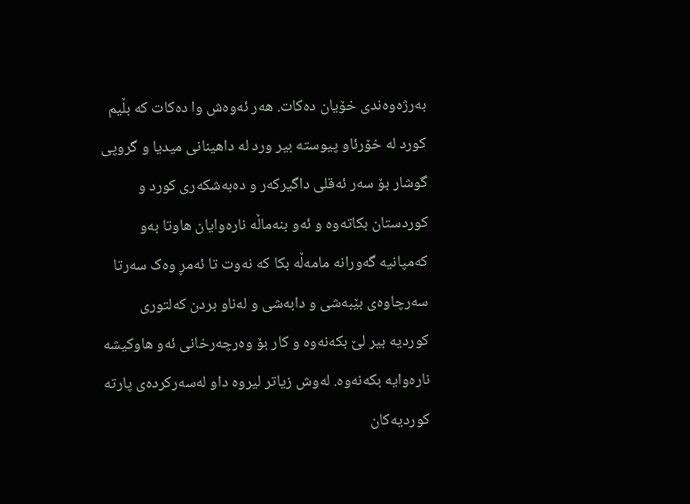به‌رژه‌وه‌ندی خۆیان ده‌کات. هه‌ر ئه‌وه‌ش وا ده‌کات که‌ بڵیم کورد له‌ خۆرئاو پیوسته‌ بیر ورد له‌ داهینانی میدیا و گروپی گوشار بۆ سه‌ر ئه‌قلی داگیرکه‌ر و ده‌به‌شکه‌ری کورد و کوردستان بکاته‌وه‌ و ئه‌و بنه‌ماڵه‌ ناره‌وایان هاوتا به‌و که‌مپانیه‌ گه‌ورانه‌ مامه‌ڵه‌ بکا که‌ نه‌وت تا ئه‌مڕ وه‌ک سه‌رتا سه‌رچاوه‌ی بێبه‌شی و دابه‌شی و له‌ناو بردن که‌لتوری کوردیه‌ بیر لێ بکه‌نه‌وه‌ و کار بۆ وه‌رچه‌رخانی ئه‌و هاوکیشه‌ ناره‌وایه‌ بکه‌نه‌وه‌. له‌وش زیاتر لیروه‌ داو له‌سه‌رکرده‌ی پارته‌ کوردیه‌کان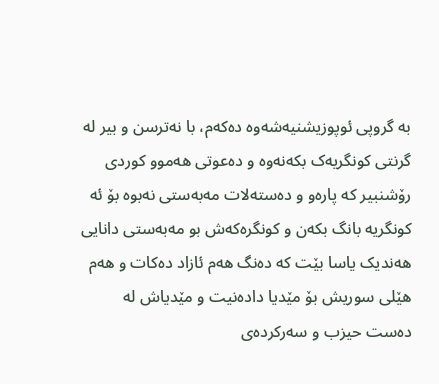به‌ گروپی ئوپوزیشنیه‌شه‌وه‌ ده‌که‌م، با نه‌ترسن و بیر له‌ گرنتی کونگریه‌ک بکه‌نه‌وه‌ و ده‌عوتی هه‌موو کوردی رۆشنبیر که‌ پاره‌و و ده‌سته‌لات مه‌به‌ستی نه‌بوه‌ بۆ ئه‌ کونگریه‌ بانگ بکه‌ن و کونگره‌که‌ش بو مه‌به‌ستی دانایی هه‌ندیک یاسا بێت که‌ ده‌نگ هه‌م ئازاد ده‌کات و هه‌م هێلی سوریش بۆ مێدیا داده‌نیت و مێدیاش له‌ ده‌ست حیزب و سه‌رکرده‌ی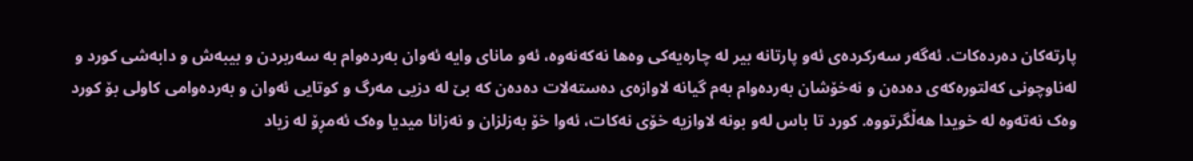پارته‌کان ده‌رده‌کات. ئه‌گه‌ر سه‌رکرده‌ی ئه‌و پارتانه‌ بیر له‌ چاره‌یه‌کی وه‌ها نه‌که‌نه‌وه‌، ئه‌و مانای وایه‌ ئه‌وان به‌رده‌وام به‌ سه‌ربردن و بیبه‌ش و دابه‌شی کورد و له‌ناوچونی که‌لتوره‌که‌ی ده‌ده‌ن و نه‌خۆشان به‌رده‌وام به‌م گیانه‌ لاوازه‌ی ده‌سته‌لات ده‌ده‌ن که‌ بێ له‌ دزیی مه‌رگ و کوتایی ئه‌وان و به‌رده‌وامی کاولی بۆ کورد وه‌ک نه‌ته‌وه‌ له‌ خویدا هه‌ڵگرتووه‌. کورد تا باس له‌و بونه‌ لاوازیه‌ خۆی نه‌کات، ئه‌وا خۆ به‌زلزان و نه‌زانا میدیا وه‌ک ئه‌مڕۆ له‌ زیاد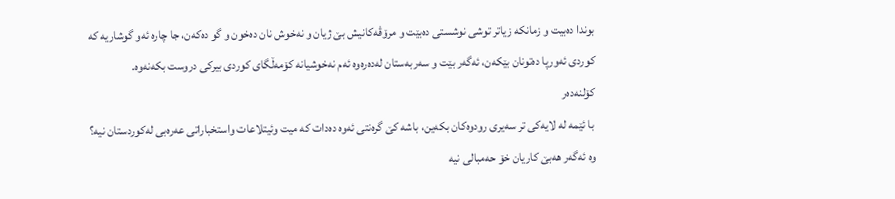بوندا ده‌بیت و زمانکه‌ زیاتر توشی نوشستی ده‌بێت و مرۆڤه‌کانیش بێ ژیان و نه‌خوش نان ده‌خون و گو ده‌که‌ن، جا چاره‌ ئه‌و گوشاریه‌ که‌ کوردی ئه‌ورپا ده‌تونان بێکه‌ن، ئه‌گه‌ر بێت و سه‌ربه‌ستان له‌ده‌ره‌وه‌ ئه‌م نه‌خوشیانه‌ کۆمه‌ڵگای کوردی بیرکی دروست بکه‌نه‌وه‌.
کۆلنەدەر
 با ئێمە لە لایەکی تر سەیری رودوەکان بکەین، باشە کێ گرەنتی ئەوە دەدات کە میت وئیتلاعات واستخباراتی عەرەبی لەکوردستان نیە؟ وە ئەگەر هەبێ کاریان خۆ حەمبالی نیە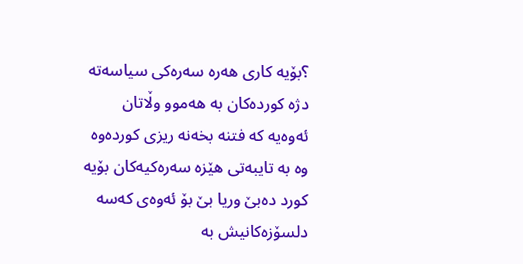؟بۆیە کاری هەرە سەرەکی سیاسەتە دژە کوردەکان بە هەموو وڵاتان ئەوەیە کە فتنە بخەنە ریزی کوردەوە وە بە تایبەتی هێزە سەرەکیەکان بۆیە کورد دەبێ وریا بێ بۆ ئەوەی کەسە دلسۆزەکانیش بە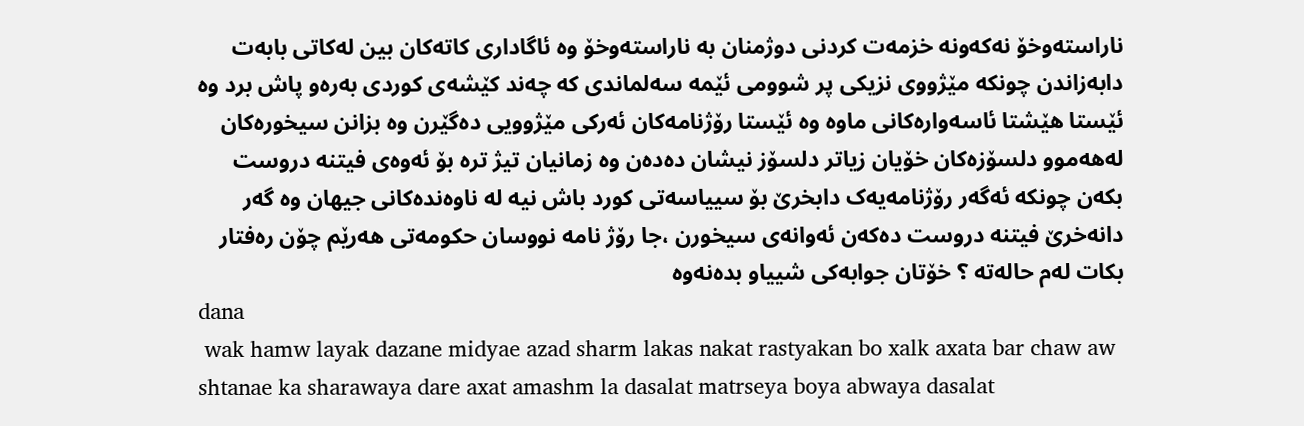ناراستەوخۆ نەکەونە خزمەت کردنی دوژمنان بە ناراستەوخۆ وە ئاگاداری کاتەکان بین لەکاتی بابەت دابەزاندن چونکە مێژووی نزیکی پر شوومی ئێمە سەلماندی کە چەند کێشەی کوردی بەرەو پاش برد وە ئێستا هێشتا ئاسەوارەکانی ماوە وە ئێستا رۆژنامەکان ئەرکی مێژوویی دەگێرن وە بزانن سیخورەکان لەهەموو دلسۆزەکان خۆیان زیاتر دلسۆز نیشان دەدەن وە زمانیان تیژ ترە بۆ ئەوەی فیتنە دروست بکەن چونکە ئەگەر رۆژنامەیەک دابخرێ بۆ سییاسەتی کورد باش نیە لە ناوەندەکانی جیهان وە گەر دانەخرێ فیتنە دروست دەکەن ئەوانەی سیخورن ،جا رۆژ نامە نووسان حکومەتی هەرێم چۆن رەفتار بکات لەم حالەتە ؟ خۆتان جوابەکی شییاو بدەنەوە
dana
 wak hamw layak dazane midyae azad sharm lakas nakat rastyakan bo xalk axata bar chaw aw shtanae ka sharawaya dare axat amashm la dasalat matrseya boya abwaya dasalat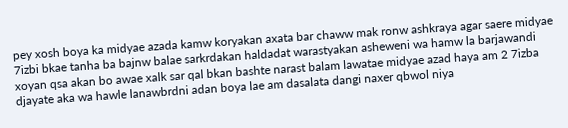pey xosh boya ka midyae azada kamw koryakan axata bar chaww mak ronw ashkraya agar saere midyae 7izbi bkae tanha ba bajnw balae sarkrdakan haldadat warastyakan asheweni wa hamw la barjawandi xoyan qsa akan bo awae xalk sar qal bkan bashte narast balam lawatae midyae azad haya am 2 7izba djayate aka wa hawle lanawbrdni adan boya lae am dasalata dangi naxer qbwol niya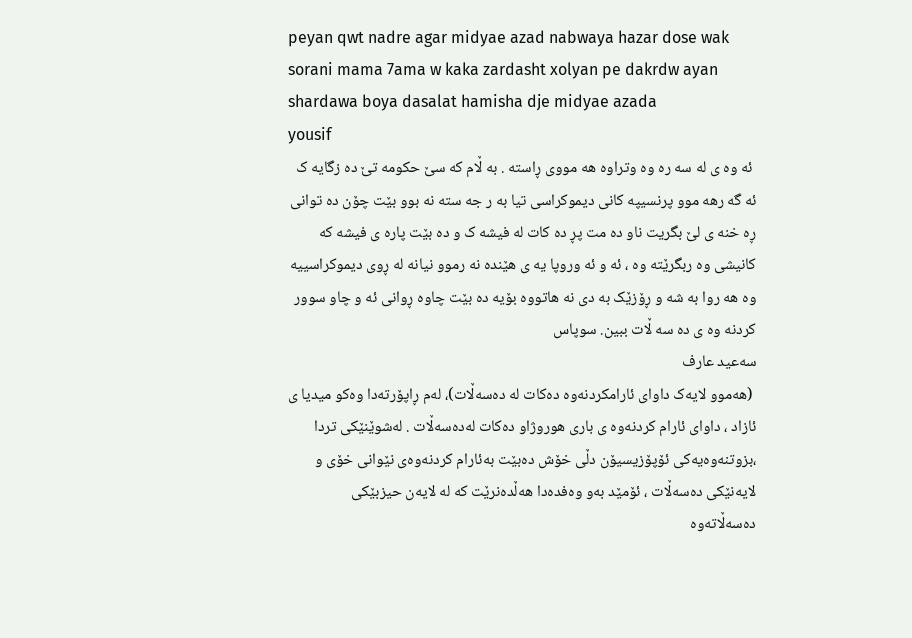peyan qwt nadre agar midyae azad nabwaya hazar dose wak sorani mama 7ama w kaka zardasht xolyan pe dakrdw ayan shardawa boya dasalat hamisha dje midyae azada
yousif
 ئه وه ی له سه ره وه وتراوه هه مووی ڕاسته . به ڵام که سێ حکومه تێ ده زگایه ک ئه گه رهه موو پرنسیپه کانی دیموکراسی تیا به ر جه سته نه بوو بێت چۆن ده توانی ڕه خنه ی لێ بگریت ناو ده مت پڕ ده کات له فیشه ک و ده بێت پاره ی فیشه که کانیشی وه ربگرێته وه ، ئه و ئه وروپا یه ی هێنده نه رموو نیانه له ڕوی دیموکراسییه وه هه روا به شه و ڕۆزێک به دی نه هاتووه بۆیه ده بێت چاوه ڕوانی ئه و چاو سوور کردنه وه ی ده سه ڵات ببین. سوپاس
سه‌عید عارف
 (هه‌موو لایه‌ک داوای ئارامکردنه‌وه‌ ده‌کات له‌ ده‌سه‌ڵات)، له‌م ڕاپۆرته‌دا وه‌کو میدیا ی ئازاد ، داوای ئارام کردنه‌وه ی باری هوروژاو ‌ده‌کات له‌ده‌سه‌ڵات . له‌شوێنێکی تردا ،بزوتنه‌وه‌یه‌کی ئۆپۆزیسیۆن دڵی خۆش ده‌بێت به‌ئارام کردنه‌وه‌ی نێوانی خۆی و لایه‌نێکی ده‌سه‌ڵات ، ئۆمێد به‌و وه‌فده‌دا هه‌ڵده‌نرێت که‌ له‌ لایه‌ن حیزبێکی ده‌سه‌ڵاته‌وه‌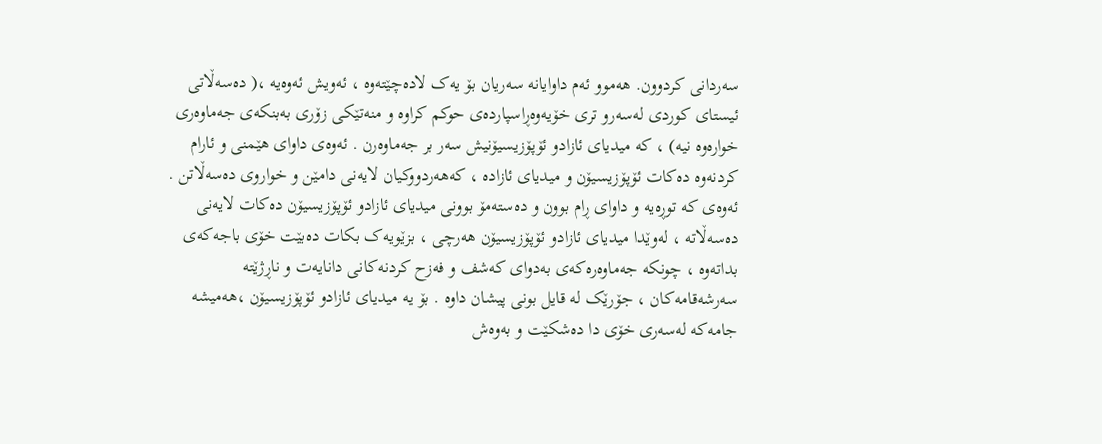سه‌ردانی کردوون. هه‌موو ئه‌م داوایانه‌ سه‌ریان بۆ یه‌ک لاده‌چێته‌وه‌ ، ئه‌ویش ئه‌وه‌یه‌ ،( ده‌سه‌ڵاتی ئیستای کوردی له‌سه‌رو تری خۆیه‌وه‌ڕاسپارده‌ی حوکم کراوه‌‌ و منه‌تێکی زۆری به‌بنکه‌ی جه‌ماوه‌ری خواره‌وه‌ نیه‌) ، که ‌میدیای ئازادو ئۆپۆزیسیۆنیش سه‌ر بر جه‌ماوه‌رن . ئه‌وه‌ی داوای هێمنی و ئارام کردنه‌وه‌ ده‌کات ئۆپۆزیسیۆن و میدیای ئازاده‌ ، که‌هه‌ردووکیان لایه‌نی دامێن و خواروی ده‌سه‌ڵاتن . ئه‌وه‌ی که‌ توڕه‌یه ‌و داوای ڕام بوون و ده‌سته‌مۆ بوونی میدیای ئازادو ئۆپۆزیسیۆن ده‌کات لایه‌نی ده‌سه‌ڵاته‌ ، له‌وێدا میدیای ئازادو ئۆپۆزیسیۆن‌ هه‌رچی ، بزێویه‌ک بکات ده‌بێت خۆی باجه‌که‌ی بداته‌وه‌ ، چونکه‌ جه‌ماوه‌ره‌که‌ی به‌دوای که‌شف و فه‌زح کردنه‌کانی دانایه‌ت و ناڕژێته‌ سه‌رشه‌قامه‌کان ، جۆرێک له‌ قایل بونی پیشان داوه‌ . بۆ یه‌ میدیای ئازادو ئۆپۆزیسیۆن ،هه‌میشه‌ جامه‌که‌ له‌سه‌ری خۆی دا ده‌شکێت و به‌وه‌ش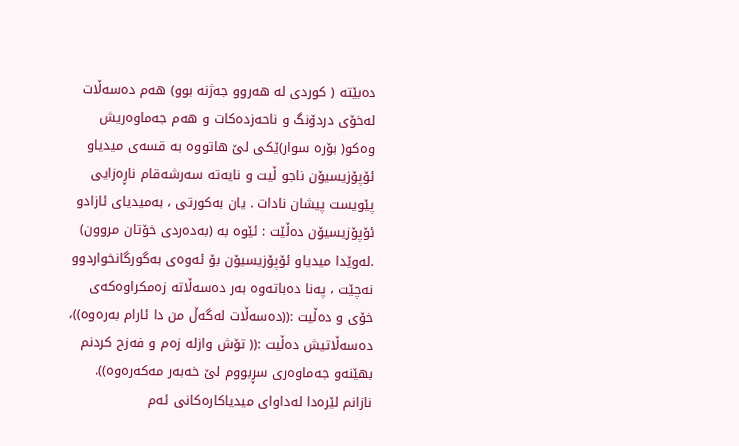ده‌بێته‌ ( کوردی له‌ هه‌روو جه‌ژنه‌ بوو) هه‌م ده‌سه‌ڵات له‌خۆی دردۆنگ و ناحه‌زده‌کات و هه‌م جه‌ماوه‌ریش وه‌کو( بۆره‌ سوار)ێکی لێ هاتووه‌ به‌ قسه‌ی میدیاو ئۆپۆزیسیۆن ناجو ڵیت و نایه‌ته‌ سه‌رشه‌قام ناڕه‌زایی پێویست پیشان نادات . یان به‌کورتی ، به‌میدیای ئازادو ئۆپۆزیسیۆن ده‌ڵێت : ئێوه‌ به‌ (به‌ده‌ردی خۆتان مروون) .له‌وێدا میدیاو ئۆپۆزیسیۆن بۆ ئه‌وه‌ی به‌گورگانخواردوو نه‌چێت ، په‌نا ده‌باته‌وه‌ به‌ر ده‌سه‌ڵاته‌ زه‌مکراوه‌که‌ی خۆی و ده‌ڵیت :((ده‌سه‌ڵات له‌گه‌ڵ من دا ئارام به‌ره‌وه‌))، ده‌سه‌ڵاتیش ده‌ڵیت :(( تۆش وازله‌ زه‌م و فه‌زح کردنم بهێنه‌و جه‌ماوه‌ری سڕبووم لێ خه‌به‌ر مه‌که‌ره‌وه‌)). نازانم لێره‌دا له‌داوای میدیاکاره‌کانی ئه‌م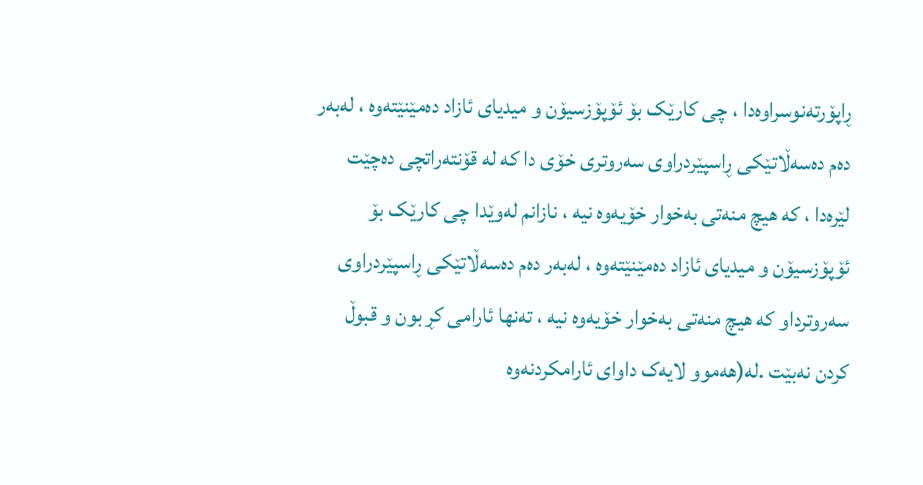ڕاپۆرته‌نوسراوه‌دا ، چی کارێک بۆ ئۆپۆزسیۆن و میدیای ئازاد ده‌مێنێته‌وه‌ ، له‌به‌ر ده‌م ده‌سه‌ڵاتێکی ڕاسپێردراوی سه‌روتری خۆی دا که‌ له‌ قۆنته‌راتچی ده‌چێت لێره‌دا ، که‌ هیچ منه‌تی به‌خوار خۆیه‌وه‌ نیه‌ ، نازانم له‌وێدا چی کارێک بۆ ئۆپۆزسیۆن و میدیای ئازاد ده‌مێنێته‌وه‌ ، له‌به‌ر ده‌م ده‌سه‌ڵاتێکی ڕاسپێردراوی سه‌روترداو که‌ هیچ منه‌تی به‌خوار خۆیه‌وه‌ نیه‌ ، ته‌نها ئارامی کڕ بون و قبوڵ کردن نه‌بێت .له(هه‌موو لایه‌ک داوای ئارامکردنه‌وه‌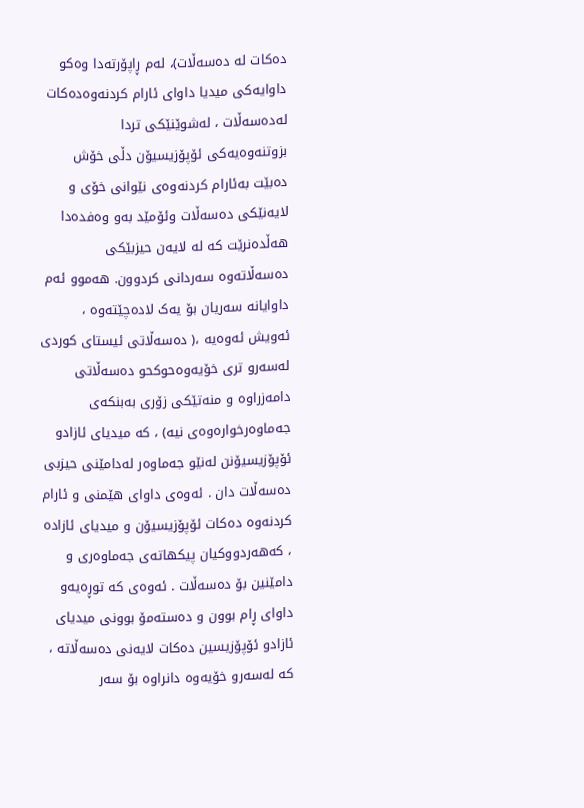ده‌کات له‌ ده‌سه‌ڵات)، له‌م ڕاپۆرته‌دا وه‌کو داوایه‌کی میدیا داوای ئارام کردنه‌وه‌ده‌کات له‌ده‌سه‌ڵات ، له‌شوێنێکی تردا بزوتنه‌وه‌یه‌کی ئۆپۆزیسیۆن دڵی خۆش ده‌بێت به‌ئارام کردنه‌وه‌ی نێوانی خۆی و لایه‌نێکی ده‌سه‌ڵات وئۆمێد به‌و وه‌فده‌دا هه‌ڵده‌نرێت که‌ له‌ لایه‌ن حیزبێکی ده‌سه‌ڵاته‌وه‌ سه‌ردانی کردوون. هه‌موو ئه‌م داوایانه‌ سه‌ریان بۆ یه‌ک لاده‌چێته‌وه‌ ، ئه‌ویش ئه‌وه‌یه‌ ،( ده‌سه‌ڵاتی ئیستای کوردی له‌سه‌رو تری خۆیه‌وه‌حوکحو ده‌سه‌ڵاتی دامه‌زراوه‌ و منه‌تێکی زۆری به‌بنکه‌ی جه‌ماوه‌رخواره‌وه‌ی نیه‌) ، که ‌میدیای ئازادو ئۆپۆزیسیۆنن له‌نێو جه‌ماوه‌ر له‌دامێنی حیزبی ده‌سه‌ڵات دان . ئه‌وه‌ی داوای هێمنی و ئارام کردنه‌وه‌ ده‌کات ئۆپۆزیسیۆن و میدیای ئازاده‌ ، که‌هه‌ردووکیان پیکهاته‌ی جه‌ماوه‌ری و دامێنین بۆ ده‌سه‌ڵات . ئه‌وه‌ی که‌ توڕه‌یه‌و داوای ڕام بوون و ده‌سته‌مۆ بوونی میدیای ئازادو ئۆپۆزیسین ده‌کات لایه‌نی ده‌سه‌ڵاته‌ ، که‌ له‌سه‌رو خۆیه‌وه‌ دانراوه‌ بۆ سه‌ر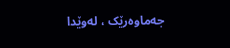جه‌ماوه‌رێک ، له‌وێدا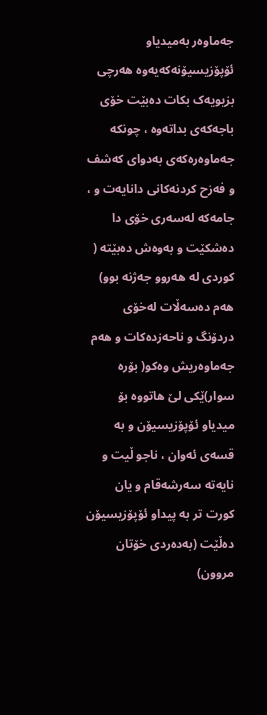جه‌ماوه‌ر به‌میدیاو ئۆپۆزیسیۆنه‌که‌یه‌وه‌ هه‌رچی بزیویه‌ک بکات ده‌بێت خۆی باجه‌که‌ی بداته‌وه‌ ، چونکه‌ جه‌ماوه‌ره‌که‌ی به‌دوای که‌شف و فه‌زح کردنه‌کانی دانایه‌ت و ، جامه‌که‌ له‌سه‌ری خۆی دا ده‌شکێت و به‌وه‌ش ده‌بێته‌ ( کوردی له‌ هه‌روو جه‌ژنه‌ بوو) هه‌م ده‌سه‌ڵات له‌خۆی دردۆنگ و ناحه‌زده‌کات و هه‌م جه‌ماوه‌ریش وه‌کو( بۆره‌ سوار)ێکی لێ هاتووه‌ بۆ میدیاو ئۆپۆزیسیۆن و به‌ قسه‌ی ئه‌وان ، ناجو ڵیت و نایه‌ته‌ سه‌رشه‌قام و یان کورت تر به‌ پیداو ئۆپۆزیسیۆن ده‌ڵێت (به‌ده‌ردی خۆتان مروون)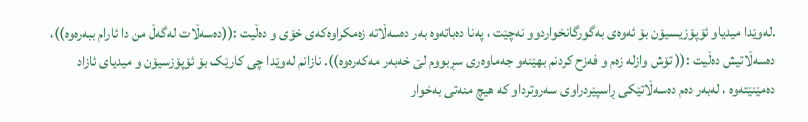.له‌وێدا میدیاو ئۆپۆزیسیۆن بۆ ئه‌وه‌ی به‌گورگانخواردوو نه‌چێت ، په‌نا ده‌باته‌وه‌ به‌ر ده‌سه‌ڵاته‌ زه‌مکراوه‌که‌ی خۆی و ده‌ڵیت :((ده‌سه‌ڵات له‌گه‌ڵ من دا ئارام ببه‌ره‌وه‌))، ده‌سه‌ڵاتیش ده‌ڵیت :(( تۆش وازله‌ زه‌م و فه‌زح کردنم بهێنه‌و جه‌ماوه‌ری سڕبووم لێ خه‌به‌ر مه‌که‌ره‌وه‌)). نازانم له‌وێدا چی کارێک بۆ ئۆپۆزسیۆن و میدیای ئازاد ده‌مێنێته‌وه‌ ، له‌به‌ر ده‌م ده‌سه‌ڵاتێکی ڕاسپێردراوی سه‌روترداو که‌ هیچ منه‌تی به‌خوار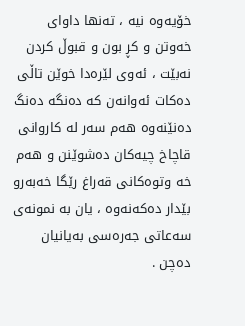خۆیه‌وه‌ نیه‌ ، ته‌نها داوای خه‌وتن و کڕ بون و قبوڵ کردن نه‌بێت ، ئه‌وی لێره‌دا خوێن تاڵی ده‌کات ئه‌وانه‌ن که‌ ده‌نگه‌ ده‌نگ ده‌نێنه‌وه‌ هه‌م سه‌ر له‌ کاروانی قاچاخ چیه‌کان ده‌شوێنن و هه‌م خه‌ وتوه‌کانی قه‌راغ رێگا خه‌به‌رو بێدار ده‌که‌نه‌وه‌ ، یان به‌ نمونه‌ی سه‌عاتی جه‌ره‌سی به‌یانیان ده‌چن .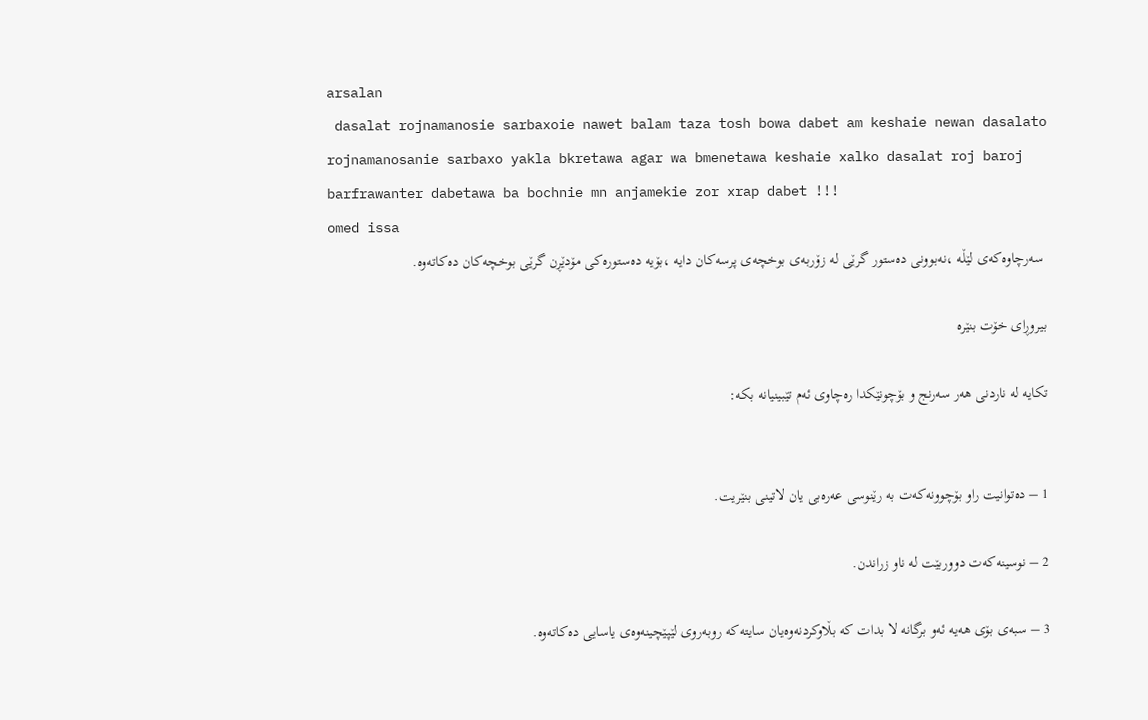arsalan
 dasalat rojnamanosie sarbaxoie nawet balam taza tosh bowa dabet am keshaie newan dasalato rojnamanosanie sarbaxo yakla bkretawa agar wa bmenetawa keshaie xalko dasalat roj baroj barfrawanter dabetawa ba bochnie mn anjamekie zor xrap dabet !!!
omed issa
 سه‌رچاوه‌که‌ی لێڵه‌ ،نه‌بوونی ده‌ستور گرێی له‌ زۆربه‌ی بوخچه‌ی پرسه‌کان دایه‌ ،بۆیه‌ ده‌ستوره‌کی مۆدێڕن گرێی بوخچه‌کان ده‌کاته‌وه‌.

بیروڕای خۆت بنێره‌

تکایه‌ له‌ ناردنی هه‌ر سه‌رنج و بۆچونێکدا ره‌چاوی ئه‌م تێبینیانه‌ بکه‌:


1 – ده‌توانیت راو بۆچوونه‌که‌ت به‌ رێنوسی عه‌ره‌بی یان لاتینی بنێریت.

2 – نوسینه‌که‌ت دووربێت له‌ ناو زراندن.

3 – سبه‌ی بۆی هه‌یه‌ ئه‌و برگانه‌ لا بدات که‌ بڵاوکردنه‌وه‌یان سایته‌که‌ روبه‌روی لێپێچینه‌وه‌ی یاسایی ده‌کاته‌وه‌.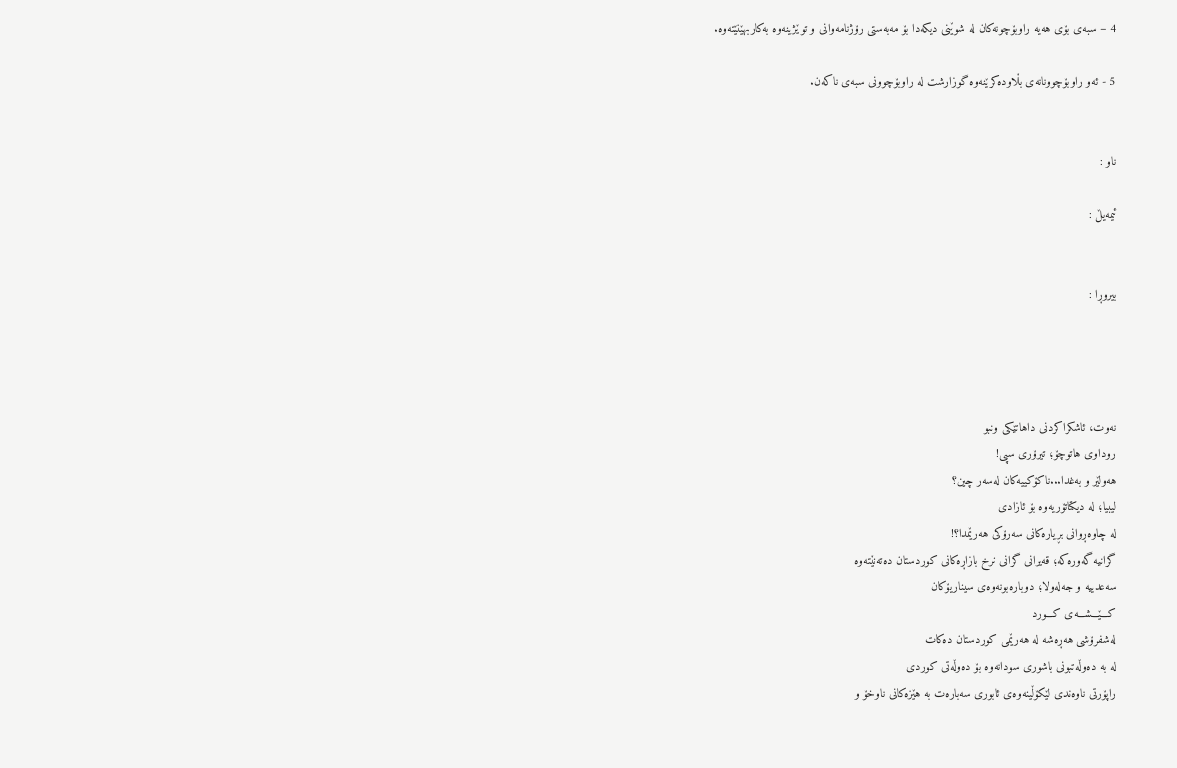4 – سبه‌ی بۆی هه‌یه‌ راوبۆچونه‌کان له‌ شوێنی دیکه‌دا بۆ مه‌به‌ستی رۆژنامه‌وانی و توێژینه‌وه‌ به‌کاربهێنێته‌وه‌.

5 - ئه‌و راوبۆچوونانه‌ی بڵاوده‌کرێنه‌وه‌ گوزارشت له‌ راوبۆچوونی سبه‌ی ناکه‌ن.


ناو :

ئیمه‌یڵ :


بیروڕا :




نه‌وت، ئاشكراكردنی‌ داهاتێكی‌ ونبو
روداوی‌ هاتوچۆ؛ تیرۆری‌ سپی!
هه‌ولێر و به‌غدا...ناکۆکییه‌کان له‌سه‌ر چین؟
لیبیا؛ له‌ دیكتاتۆریه‌وه‌ بۆ ئازادی‌
له‌ چاوه‌ڕوانی بڕیاره‌کانی سه‌رۆکی هه‌رێمدا؟!
گرانیه‌ گه‌وره‌كه‌؛ قه‌یرانی‌ گرانی‌ نرخ بازاڕه‌كانی‌ كوردستان ده‌ته‌نێته‌وه‌
سه‌عدییه‌ و جه‌له‌ولا؛ دوباره‌بونه‌وه‌ی سیناریۆکان
كـــێـــشـــه‌ی كـــورد
له‌شفرۆشی‌ هه‌ڕه‌شه‌ له‌ هه‌رێمی‌ كوردستان ده‌كات
له‌ به‌ ده‌وڵه‌تبونی‌ باشوری‌ سودانه‌وه‌ بۆ ده‌وڵه‌تی كوردی‌
راپۆرتی‌ ناوه‌ندی لێكۆڵینه‌وه‌ی‌ ئابوری‌ سه‌باره‌ت به‌ هێزه‌كانی‌ ناوخۆ ‌و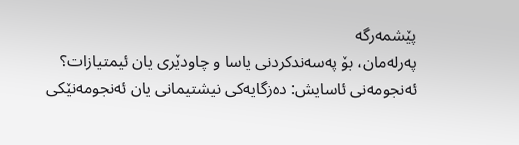پێشمه‌رگه‌
په‌رله‌مان، بۆ په‌سه‌ندکردنی یاسا و چاودێری یان ئیمتیازات؟
ئه‌نجومه‌نی ئاسایش: ده‌زگایه‌کی نیشتیمانی یان ئه‌نجومه‌نێكی‌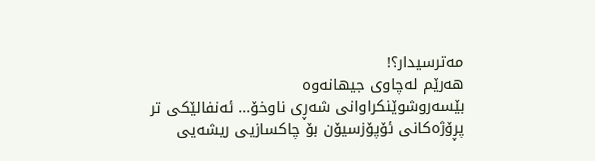مه‌ترسیدار؟!
هه‌رێم له‌چاوی‌ جیهانه‌‌وه‌
بێسه‌روشوێنكراوانی‌ شه‌ڕی‌ ناوخۆ... ئه‌نفالێكی‌ تر
پڕۆژه‌کانی ئۆپۆزسیۆن بۆ چاکسازیی ریشه‌یی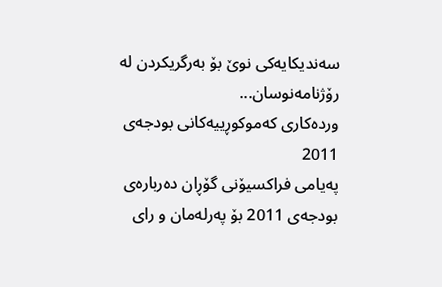سه‌ندیكایه‌كی‌ نوێ بۆ به‌رگریكردن له‌ رۆژنامه‌نوسان...
ورده‌كاری‌ كه‌موكوڕییه‌كانی‌ بودجه‌ی‌ 2011
په‌یامی‌ فراكسیۆنی‌ گۆڕان ده‌رباره‌ی‌ بودجه‌ی‌ 2011 بۆ په‌رله‌مان و رای‌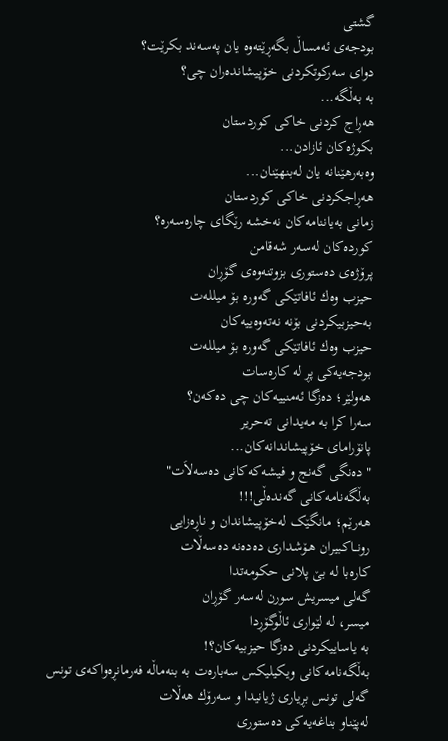گشتی‌
بودجەی ئەمساڵ بگەڕێتەوە یان په‌سه‌ند بكرێت؟
دوای‌ سه‌ركوتكردنی‌ خۆپیشانده‌ران چی‌؟
به‌ به‌ڵگه‌...
هه‌ڕاج كردنی خاكی كوردستان
بکوژه‌کان ئازادن...
وه‌به‌رهێنانه‌ یان له‌بنهێنان...
هه‌ڕاجكردنی‌ خاكی‌ كوردستان
زمانی‌ به‌یاننامه‌كان نه‌خشه‌ رێگای‌ چاره‌سه‌ره‌؟
كورده‌كان له‌سه‌ر شه‌قامن
پرۆژه‌ی ده‌ستوری بزوتنه‌وه‌ی گۆڕان
حیزب وه‌ك ئافاتێكی‌ گه‌وره‌ بۆ میلله‌ت
به‌حیزبیكردنی‌ بۆنه‌ نه‌ته‌وه‌ییه‌كان
حیزب وەك ئافاتێكی گەورە بۆ میللەت
بودجەیەكی پڕ لە كارەسات
هه‌ولێر؛ ده‌زگا ئه‌منییه‌كان چی‌ ده‌كه‌ن؟
سەرا کرا بە مەیدانی تەحریر
پانۆرامای‌ خۆپیشاندانه‌كان...
"ده‌نگی‌ گه‌نج و فیشه‌كه‌كانی‌ ده‌سه‌لاَت"
به‌ڵگه‌نامه‌كانی‌ گه‌نده‌ڵی‌!!!
هه‌رێم؛ مانگێک له‌خۆپیشاندان و ناڕه‌زایی
رونــاكـبیران هـۆشـداری دەدەنە دەسەڵات
كاره‌با له‌ بێ‌ پلانی‌ حكومه‌تدا
گه‌لی‌ میسریش سورن له‌سه‌ر گۆڕان
میسر، له‌ لێواری ئاڵوگۆڕدا
به‌ یاساییکردنی ده‌زگا حیزبیه‌کان؟!
به‌ڵگه‌نامه‌كانی‌ ویكیلیكس سه‌باره‌ت به‌ بنه‌ماڵه‌ فه‌رمانڕه‌واکه‌ی تونس
گه‌لی تونس بڕیاری ژیانیدا و سه‌رۆك هه‌ڵات
له‌پێناو بناغه‌یه‌كی ده‌ستوری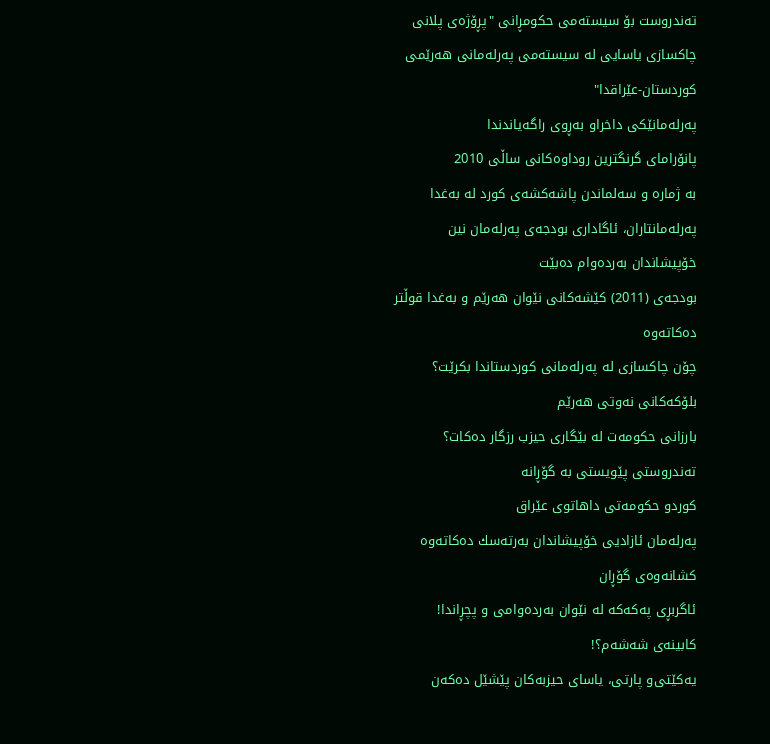ته‌ندروست بۆ سیسته‌می حكومڕانی "پڕۆژه‌ی پلانی چاكسازی یاسایی له‌ سیسته‌می په‌رله‌مانی هه‌رێمی كوردستان-عێراقدا"
په‌رله‌مانێكی‌ داخراو به‌ڕوی‌ راگه‌یاندندا
پانۆرامای گرنگترین روداوه‌کانی ساڵی 2010
به‌ ژماره‌ و سه‌لماندن پاشه‌كشه‌ی‌ كورد له‌ به‌غدا
په‌رله‌مانتاران، ئاگاداری‌ بودجه‌ی‌ په‌رله‌مان نین
خۆپیشاندان به‌رده‌وام ده‌بێت
بودجه‌ی‌ (2011) كێشه‌كانی‌ نێوان هه‌رێم ‌و به‌غدا قوڵتر ده‌كاته‌وه
چۆن چاکسازی له‌ په‌رله‌مانی کوردستاندا بکرێت؟
بلۆکه‌کانی نه‌وتی هه‌رێم
بارزانی‌ حكومه‌ت له‌ بێگاری‌ حیزب رزگار ده‌كات؟
ته‌ندروستی‌ پێویستی به‌ گۆڕانه‌
کوردو حکومه‌تی داهاتوی عێراق
په‌رله‌مان ‌ئازادیی خۆپیشاندان به‌رته‌سك ده‌کاته‌وه‌
كشانه‌وه‌ی‌ گۆڕان
ئاگربڕی‌ په‌كه‌كه‌ له‌ نێوان به‌رده‌وامی‌ و پچڕاندا!
كابینه‌ی‌ شه‌شه‌م؟!
یه‌كێتی‌و پارتی‌، یاسای حیزبه‌كان پێشێل ده‌كه‌ن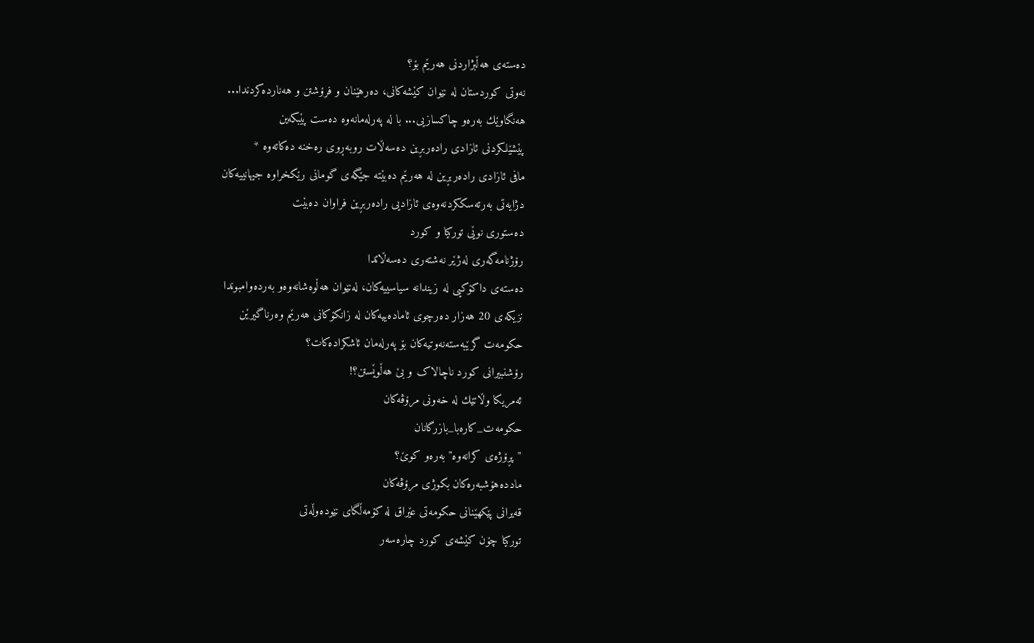ده‌سته‌ی‌ هه‌ڵبژاردنی‌ هه‌رێم بۆ؟
نەوتی کوردستان لە نێوان کێشەکانی، دەرهێنان و فرۆشتن و هەناردەکردندا...
هه‌نگاوێك به‌ره‌و چاكسازیی‌... با له‌ په‌رله‌مانه‌وه‌ ده‌ست پێبكه‌ین
پێشێلكردنی‌ ئازادی‌ راده‌ربڕین ده‌سه‌ڵات روبه‌ڕوی‌ ره‌خنه‌ ده‌كاته‌وه‌ *
مافی ئازادی‌ راده‌ربڕین له‌ هه‌رێم ده‌بێته‌ جێگه‌ی‌ گومانی‌ رێكخراوه‌ جیهانییه‌كان
دژایه‌تی‌ به‌رته‌سككردنه‌وه‌ی‌ ئازادیی‌ راده‌ربڕین فراوان ده‌بێت
ده‌ستوری‌ نوێی‌ توركیا و كورد
رۆژنامه‌گه‌ری‌ له‌ژێر نه‌شته‌ری‌ ده‌سه‌ڵاتدا
ده‌سته‌ی‌ داكۆكیی‌ له‌ زیندانه‌ سیاسییه‌كان، له‌نێوان هه‌ڵوه‌شانه‌وه‌و به‌رده‌وامبوندا
نزیکه‌ی 20 هه‌زار ده‌رچوی ئاماده‌ییه‌کان له‌ زانكۆكانی هه‌رێم وه‌رناگیرێن
حكومه‌ت گرێبه‌سته‌نه‌وتیه‌كان بۆ په‌رله‌مان ئاشكراده‌كات؟
رۆشنبیرانی‌ كورد ناچالاک و بێ هه‌ڵوێستن؟!
ئه‌مریكا وڵاتێك له‌ خه‌ونی‌ مرۆڤه‌كان
حكومه‌ت_كاره‌با_بازرگانان
"پڕۆژه‌ی‌ كرانه‌وه‌" به‌ره‌و كوێ‌؟
مادده‌هۆشبه‌ره‌كان بكوژی‌ مرۆڤه‌كان
قه‌یرانی‌ پێكهێنانی‌ حكومه‌تی‌ عێراق له‌ كۆمه‌ڵگای‌ نێوده‌وڵه‌تی‌
توركیا چۆن كێشه‌ی‌ كورد چاره‌سه‌ر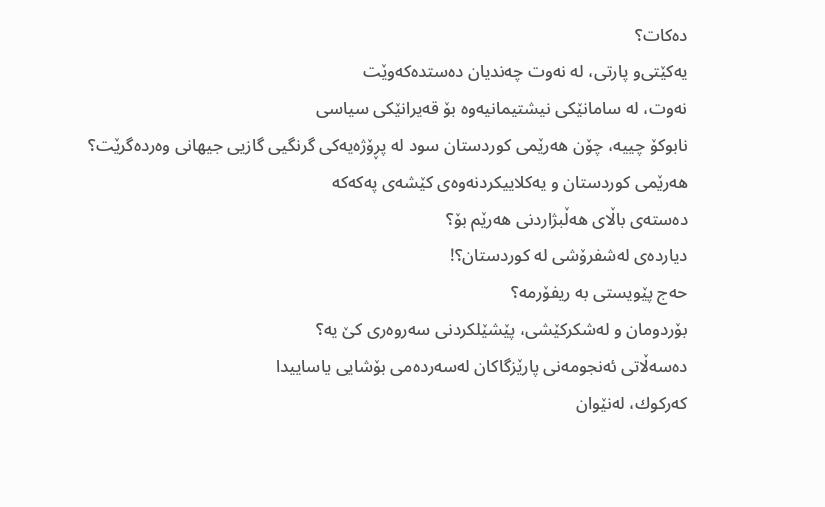ده‌كات؟
یه‌كێتی‌‌و پارتی‌، له‌ نه‌وت چه‌ندیان ده‌ستده‌كه‌وێت
نه‌وت، له‌ سامانێكی نیشتیمانیه‌وه‌ بۆ قه‌یرانێكی سیاسی
نابوكۆ چییه‌، چۆن هه‌رێمی‌ كوردستان سود له‌ پڕۆژه‌یه‌كی‌ گرنگیی‌ گازیی‌ جیهانی‌ وه‌رده‌گرێت؟
هه‌رێمی كوردستان و یه‌كلاییكردنه‌وه‌ی كێشه‌ی په‌كه‌كه‌
ده‌سته‌ی باڵای هه‌ڵبژاردنی هه‌رێم بۆ؟
دیارده‌ی‌ له‌شفرۆشی‌ له‌ كوردستان؟!
حه‌ج پێویستی‌ به‌ ریفۆرمه‌؟
بۆردومان و له‌شكركێشی‌، پێشێلكردنی‌ سه‌روه‌ری‌ كێ یه‌؟
ده‌سه‌ڵاتی ئه‌نجومه‌نی پارێزگاكان له‌سه‌رده‌می بۆشایی یاساییدا
كه‌ركوك، له‌نێوان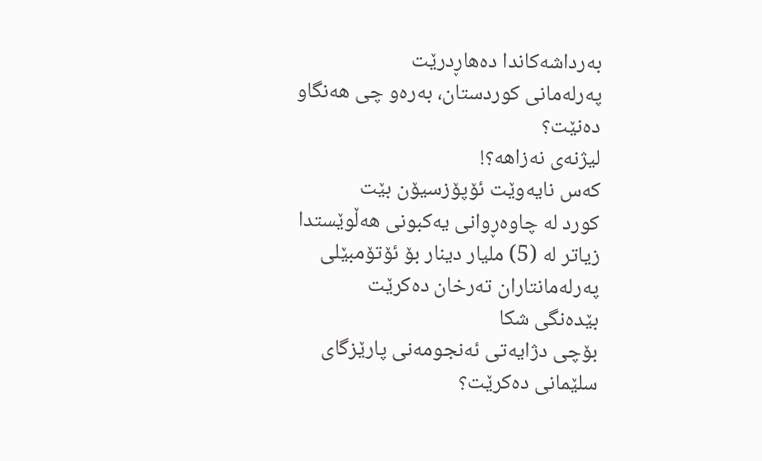به‌رداشه‌كاندا ده‌هاڕدرێت
په‌رله‌مانی‌ كوردستان، به‌ره‌و چی‌ هه‌نگاو ده‌نێت؟
لیژنه‌ی‌ نه‌زاهه‌؟!
كه‌س نایه‌وێت ئۆپۆزسیۆن بێت
كورد له‌ چاوه‌ڕوانی یه‌كبونی هه‌ڵوێستدا
زیاتر له‌ (5) ملیار دینار بۆ ئۆتۆمبێلی‌ په‌رله‌مانتاران ته‌رخان ده‌كرێت
بێده‌نگی‌ شكا
بۆچی دژایه‌تی ئه‌نجومه‌نی پارێزگای سلێمانی ده‌كرێت؟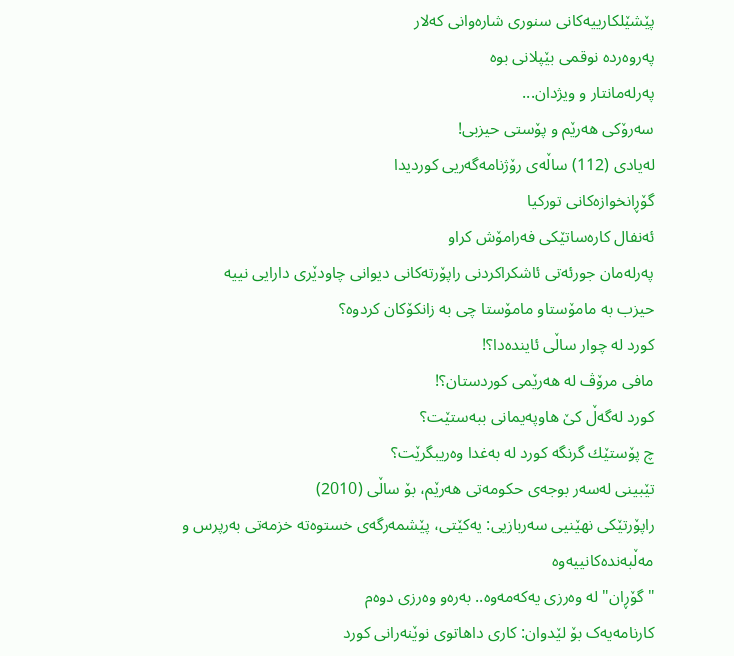پێشێلكارییه‌كانی‌ سنوری‌ شاره‌وانی‌ كه‌لار
په‌روه‌رده‌ نوقمی‌ بێپلانی‌ بوه‌
په‌رله‌مانتار و ویژدان...
سه‌رۆكی‌ هه‌رێم و پۆستی‌ حیزبی‌!
له‌یادی‌ (112) ساڵه‌ی‌ رۆژنامه‌گه‌ریی‌ كوردیدا
گۆڕانخوازه‌كانی‌ توركیا
ئه‌نفال كاره‌ساتێكی‌ فه‌رامۆش كراو
په‌رله‌مان جورئه‌تی‌ ئاشكراكردنی‌ راپۆرته‌كانی‌ دیوانی‌ چاودێری‌ دارایی‌ نییه‌
حیزب به‌ مامۆستا‌و مامۆستا چی‌ به‌ زانكۆكان كردوه‌؟
كورد له‌ چوار ساڵی ئاینده‌دا؟!
مافی‌ مرۆڤ له‌ هه‌رێمی‌ كوردستان؟!
كورد له‌گه‌ڵ كێ هاوپه‌یمانی ببه‌ستێت؟
چ پۆستێك گرنگه‌ كورد له‌ به‌غدا وه‌ریبگرێت؟
تێبینی‌ له‌سه‌ر بوجه‌ی‌ حكومه‌تی‌ هه‌رێم، بۆ ساڵی‌ (2010)
راپۆرتێكی‌ نهێنیی‌ سه‌ربازیی‌: یه‌كێتی‌، پێشمه‌رگه‌ی‌ خستوه‌ته‌ خزمه‌تی‌ به‌رپرس ‌و مه‌ڵبه‌نده‌كانییه‌وه‌
"گۆڕان" له‌ وه‌رزی‌ یه‌كه‌مه‌وه‌.. به‌ره‌و وه‌رزی‌ دوه‌م
کارنامه‌یه‌ک بۆ لێدوان: کاری داهاتوی نوێنه‌رانی کورد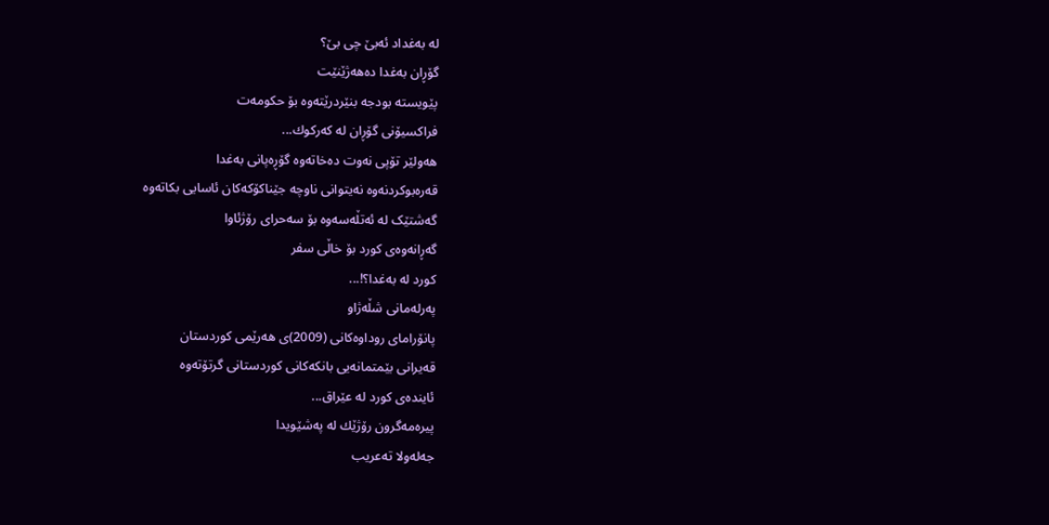له‌ به‌غداد ئه‌بێ چی بێ؟
گۆڕان به‌غدا ده‌هه‌ژێنێت
پێویسته‌ بودجه‌ بنێردرێته‌وه‌ بۆ حكومه‌ت
فراكسیۆنی‌ گۆڕان له‌ كه‌ركوك...
هه‌ولێر تۆپی‌ نه‌وت ده‌خاته‌وه‌ گۆڕه‌پانی‌ به‌غدا
قه‌ره‌بوكردنه‌وه‌ نه‌یتوانی ناوچه‌ جێناكۆكه‌كان ئاسایی‌ بكاته‌وه‌
گه‌شتێک له‌ ئه‌تڵه‌سه‌وه‌ بۆ سه‌حرای رۆژئاوا
گه‌ڕانه‌وه‌ی‌ كورد بۆ خاڵی‌ سفر
كورد له‌ به‌غدا؟!...
په‌رله‌مانی‌ شڵه‌ژاو
پانۆرامای‌ روداوه‌كانی‌ (2009)ی‌ هه‌رێمی‌ كوردستان
قه‌یرانی بێمتمانه‌یی بانكه‌كانی‌ كوردستانی‌ گرتۆته‌وه‌
ئاینده‌ی‌ كورد له‌ عێراق...
پیره‌مه‌گرون رۆژێك له‌ په‌شێویدا
جه‌له‌ولا ته‌عریب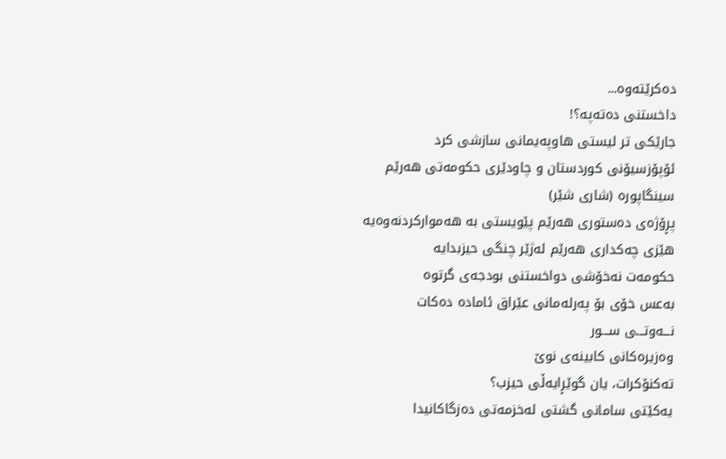ده‌كرێته‌وه‌...
داخستنی‌ ده‌ته‌په‌؟!
جارێكی تر لیستی هاوپه‌یمانی سازشی كرد
ئۆپۆزسیۆنی‌ كوردستان و چاودێری‌ حكومه‌تی‌ هه‌رێم
سینگاپوره‌ (شاری شێر)
پڕۆژه‌ی‌ ده‌ستوری‌ هه‌رێم پێویستی‌ به‌ هه‌مواركردنه‌وه‌یه‌
هێزی‌ چه‌كداری‌ هه‌رێم له‌ژێر چنگی‌ حیزبدایه‌
حكومه‌ت نه‌خۆشی‌ دواخستنی‌ بودجه‌ی‌ گرتوه‌
به‌عس خۆی‌ بۆ په‌رله‌مانی‌ عێراق ئاماده‌ ده‌كات
نـــه‌وتـــی‌ ســـور
وه‌زیره‌كانی‌ كابینه‌ی‌ نوێ‌
ته‌كنۆكرات، یان گوێڕایه‌ڵی‌ حیزب؟
یه‌كێتی‌ سامانی‌ گشتی‌ له‌خزمه‌تی‌ ده‌زگاكانیدا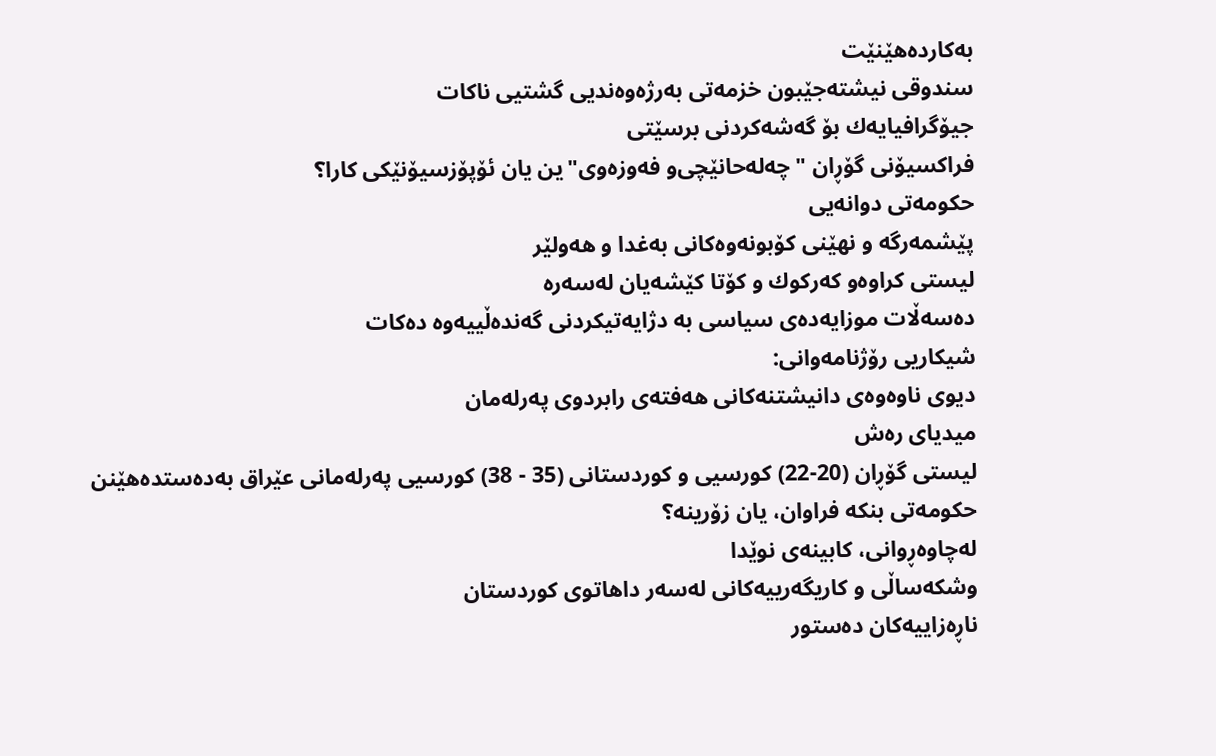به‌كارده‌هێنێت
سندوقی‌ نیشته‌جێبون خزمه‌تی‌ به‌رژه‌وه‌ندیی‌ گشتیی‌ ناكات
جیۆگرافیایه‌ك بۆ گه‌شه‌كردنی‌ برسێتی‌
فراكسیۆنی‌ گۆڕان "چه‌له‌حانێچی‌‌و فه‌وزه‌وی‌"ین یان ئۆپۆزسیۆنێكی‌ كارا؟
حكومه‌تی‌ دوانه‌یی‌
پێشمه‌رگه‌ و نهێنی‌ كۆبونه‌وه‌كانی‌ به‌غدا و هه‌ولێر
لیستی‌ كراوه‌‌و كه‌ركوك ‌و كۆتا كێشه‌یان له‌سه‌ره‌
ده‌سه‌ڵات موزایه‌ده‌ی‌ سیاسی‌ به‌ دژایه‌تیكردنی‌ گه‌نده‌ڵییه‌وه‌ ده‌كات
شیكاریی رۆژنامه‌وانی‌:
دیوی‌ ناوه‌وه‌ی‌ دانیشتنه‌كانی‌ هه‌فته‌ی‌ رابردوی‌ په‌رله‌مان
میدیای‌ ره‌ش
لیستی‌ گۆڕان (20-22) كورسیی‌ و كوردستانی‌ (35 - 38) كورسیی په‌رله‌مانی‌ عێراق به‌ده‌ستده‌هێنن
حكومه‌تی‌ بنكه‌ فراوان، یان زۆرینه‌؟
له‌چاوه‌ڕوانی، كابینه‌ی‌ نوێدا
وشکه‌ساڵی ‌و کاریگه‌رییه‌کانی له‌سه‌ر داهاتوی کوردستان
ناڕه‌زاییه‌كان ده‌ستور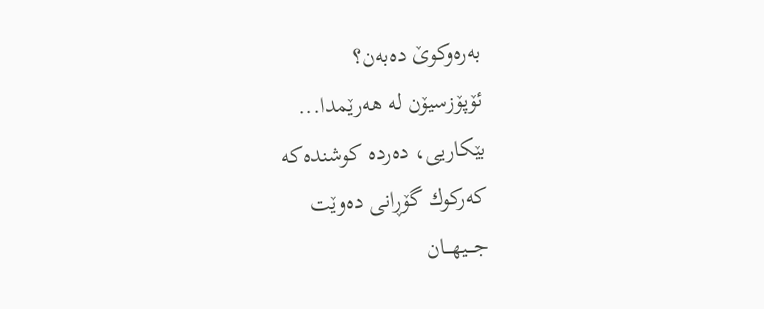به‌ره‌وكوێ‌ ده‌به‌ن؟
ئۆپۆزسیۆن له‌ هه‌رێمدا...
بێكاریی‌، ده‌رده‌ كوشنده‌كه‌
كه‌ركوك گۆڕانی‌ ده‌وێت
جـــیهـــان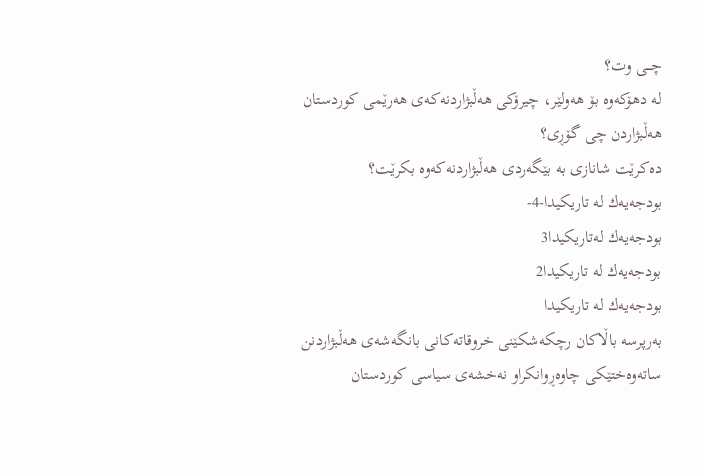چـــی‌ ‌وت؟
له‌ دهۆكه‌وه‌ بۆ هه‌ولێر، چیرۆكی‌ هه‌ڵبژاردنه‌كه‌ی‌ هه‌رێمی‌ كوردستان
هه‌ڵبژاردن چی‌ گۆڕی‌؟
ده‌كرێت شانازی‌ به‌ بێگه‌ردی‌ هه‌ڵبژاردنه‌كه‌وه‌ بكرێت؟
بودجه‌یه‌ك له‌ تاریكیدا-4-
بودجه‌یه‌ك له‌تاریكیدا3
بودجه‌یه‌ك له‌ تاریكیدا2
بودجه‌یه‌ك له‌ تاریكیدا
به‌رپرسه‌ باڵاكان رچكه‌شكێنی خروقاته‌كانی‌ بانگه‌شه‌ی‌ هه‌ڵبژاردنن
ساته‌وه‌ختێكی‌ چاوه‌ڕوانكراو نه‌خشه‌ی‌ سیاسی‌ كوردستان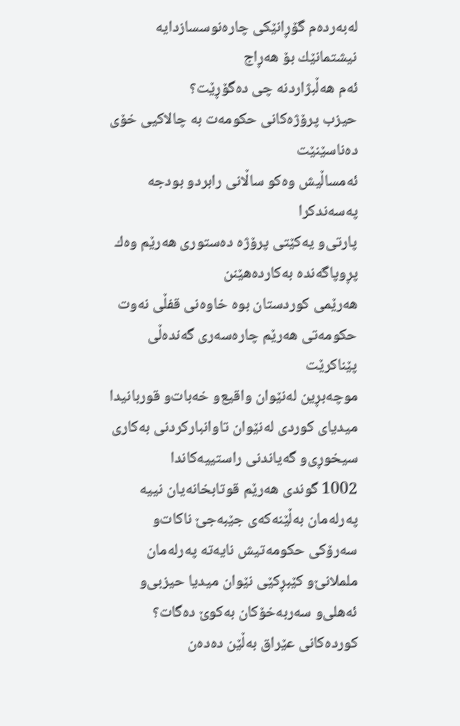له‌به‌رده‌م گۆڕانێكی‌ چاره‌نوسسازدایه‌
نیشتمانێك بۆ هه‌ڕاج
ئه‌م هه‌ڵبژاردنه‌ چی‌ ده‌گۆڕێت؟
حیزب پرۆژه‌كانی‌ حكومه‌ت به‌ چالاكیی خۆی ده‌ناسێنێت
ئه‌مساڵیش وه‌كو ساڵانی‌ رابردو بودجه‌ په‌سه‌ندكرا
پارتی‌‌و یه‌كێتی‌ پرۆژه‌ ده‌ستوری‌ هه‌رێم وه‌ك پڕوپاگه‌نده‌ به‌كارده‌هێنن
هه‌رێمی‌ كوردستان بوه‌ خاوه‌نی‌ قفڵی‌ نه‌وت
حكومه‌تی‌ هه‌رێم چاره‌سه‌ری‌ گه‌نده‌ڵی‌ پێناكرێت
موچه‌بڕین له‌نێوان واقیع‌و خه‌بات‌و قوربانیدا
میدیای‌ كوردی‌ له‌نێوان تاوانباركردنی‌ به‌كاری‌ سیخوڕی‌‌و گه‌یاندنی‌ راستییه‌كاندا
1002 گوندی‌ هه‌رێم قوتابخانه‌یان نییه‌
په‌رله‌مان به‌ڵێنه‌كه‌ی‌ جێبه‌جێ‌ ناكات‌و سه‌رۆكی‌ حكومه‌تیش نایه‌ته‌ په‌رله‌مان
ململانێ‌و كێبڕكێی نێوان میدیا حیزبی‌و ئه‌هلی‌و سه‌ربه‌خۆكان به‌كوێ ده‌گات؟
كورده‌كانی عێراق به‌ڵێن ده‌ده‌ن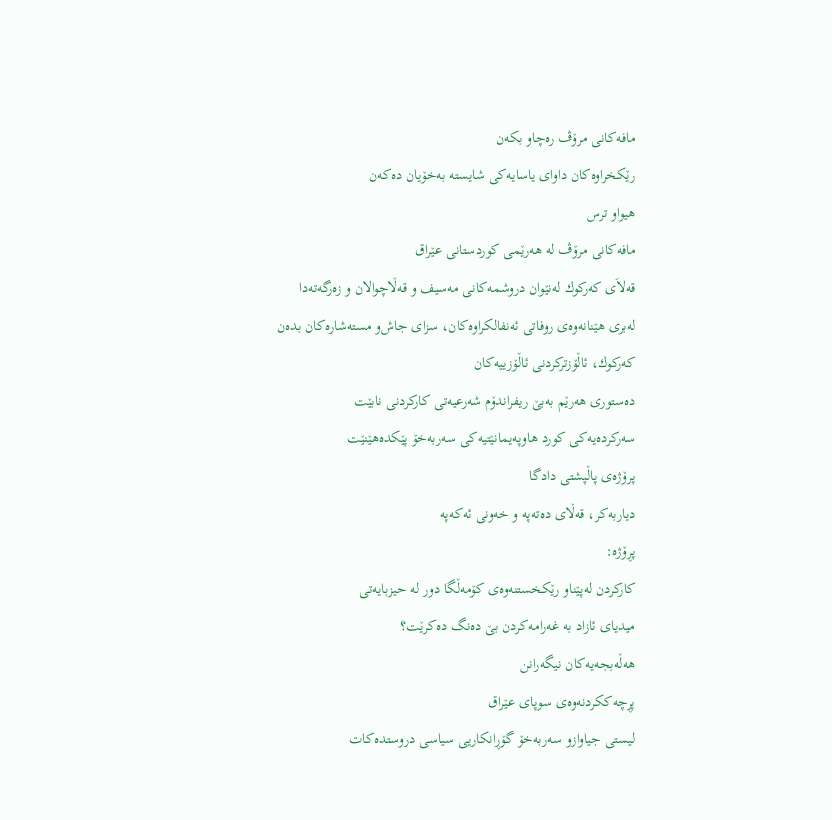مافه‌كانی مرۆڤ ره‌چاو بكه‌ن
رێكخراوه‌كان داوای‌ یاسایه‌كی‌ شایسته‌ به‌خۆیان ده‌كه‌ن
هیواو ترس
مافه‌كانی‌ مرۆڤ له‌ هه‌رێمی‌ كوردستانی‌ عێراق
قه‌لاَی كه‌ركوك له‌نێوان دروشمه‌كانی مه‌سیف و قه‌ڵاچوالان و زه‌رگه‌ته‌دا
له‌بری هێنانه‌وه‌ی روفاتی ئه‌نفالكراوه‌كان، سزای جاش‌و مسته‌شاره‌كان بده‌ن
كه‌ركوك، ئاڵۆزتركردنی ئاڵۆزییه‌كان
ده‌ستوری‌ هه‌رێم به‌بێ‌ ریفراندۆم شه‌رعیه‌تی‌ كاركردنی‌ نابێت
سه‌ركرده‌یه‌كی كورد هاوپه‌یمانێتیه‌کی سه‌ربه‌خۆ پێكده‌هێنێت
پرۆژه‌ی‌ پاڵپشتی‌ دادگا
دیاربه‌كر، قه‌ڵای‌ ده‌ته‌په‌ ‌و خه‌ونی‌ ئه‌كه‌په‌
پڕۆژه‌:
کارکردن له‌پێناو رێکخستنه‌وه‌ی کۆمه‌ڵگا دور له‌ حیزبایه‌تی
میدیای‌ ئازاد به‌ غه‌رامه‌كردن بێ‌ ده‌نگ ده‌كرێت؟
هه‌ڵه‌بجه‌یه‌كان نیگه‌رانن
پڕچه‌ككردنه‌وه‌ی سوپای عێراق
لیستی‌ جیاواز‌و سه‌ربه‌خۆ گۆڕانكاریی‌ سیاسی‌ دروستده‌كات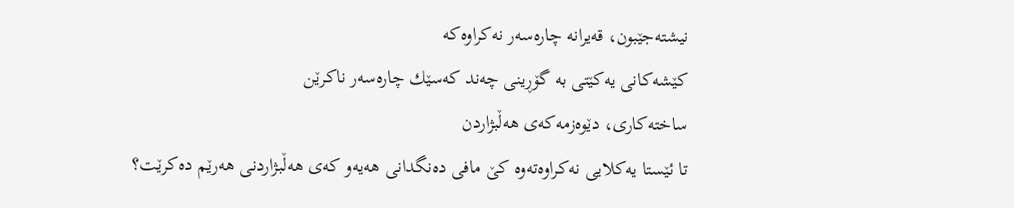نیشته‌جێبون، قه‌یرانه‌ چاره‌سه‌ر نه‌كراوه‌كه‌
كێشه‌كانی‌ یه‌كێتی‌ به‌ گۆڕینی‌ چه‌ند كه‌سێك چاره‌سه‌ر ناكرێن
ساخته‌كاری‌، دێوه‌زمه‌كه‌ی‌ هه‌ڵبژاردن
تا ئێستا یه‌كلایی‌ نه‌كراوه‌ته‌وه‌ كێ‌ مافی‌ ده‌نگدانی‌ هه‌یه‌‌و كه‌ی‌ هه‌ڵبژاردنی‌ هه‌رێم ده‌كرێت؟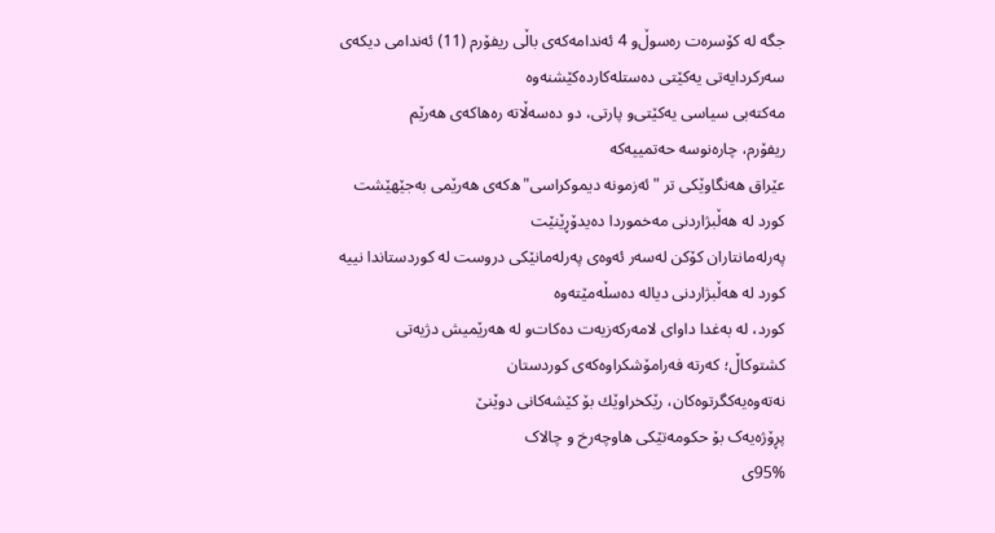جگه‌ له‌ كۆسره‌ت ره‌سوڵ‌و 4 ئه‌ندامه‌كه‌ی‌ باڵی‌ ریفۆرم (11) ئه‌ندامی‌ دیكه‌ی‌ سه‌ركردایه‌تی‌ یه‌كێتی‌ ده‌ستله‌كارده‌كێشنه‌وه‌
مه‌كته‌بی‌ سیاسی‌ یه‌كێتی‌‌و پارتی‌، دو ده‌سه‌ڵاته‌ ره‌هاكه‌ی‌ هه‌رێم
ریفۆرم، چاره‌نوسه‌ حه‌تمییه‌كه‌
عێراق هه‌نگاوێكی‌ تر "ئه‌زمونه‌ دیموكراسی"ه‌كه‌ی‌ هه‌رێمی‌ به‌جێهێشت
كورد له‌ هه‌ڵبژاردنی‌ مه‌خموردا ده‌یدۆڕێنێت
په‌رله‌مانتاران كۆكن له‌سه‌ر ئه‌وه‌ی‌ په‌رله‌مانێكی‌ دروست له‌ كوردستاندا نییه‌
كورد له‌ هه‌ڵبژاردنی‌ دیاله‌ ده‌سڵه‌مێته‌وه‌
كورد، له‌ به‌غدا داوای‌ لامه‌ركه‌زیه‌ت ده‌كات‌و له‌ هه‌رێمیش دژیه‌تی‌
كشتوكاڵ‌؛ كه‌رته‌ فه‌رامۆشكراوه‌كه‌ی‌ كوردستان
نه‌ته‌وه‌یه‌كگرتوه‌كان، رێكخراوێك بۆ كێشه‌كانی‌ دوێنێ‌
پڕۆژه‌یه‌ک بۆ حکومه‌تێکی هاوچه‌رخ و چالاک
95%ی‌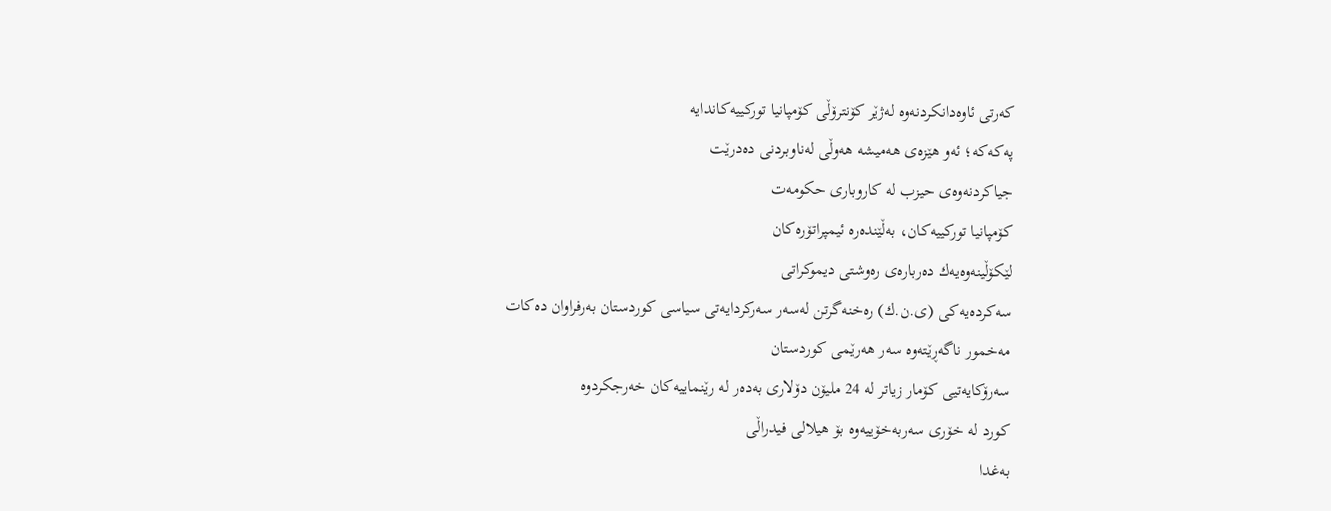كه‌رتی‌ ئاوه‌دانكردنه‌وه‌ له‌ژێر كۆنترۆڵی‌ كۆمپانیا توركییه‌كاندایه‌
په‌كه‌كه‌؛ ئه‌و هێزه‌ی‌ هه‌میشه‌ هه‌وڵی‌ له‌ناوبردنی‌ ده‌درێت
جیاكردنه‌وه‌ی‌ حیزب له‌ كاروباری‌ حكومه‌ت
كۆمپانیا توركییه‌كان، به‌ڵێنده‌ره‌ ئیمپراتۆره‌كان
لێکۆڵینه‌وه‌یه‌ك‌ ده‌رباره‌ی ره‌وشتی دیموکراتی
سه‌كرده‌یه‌كی (ی‌.ن.ك) ره‌خنه‌گرتن له‌سه‌ر سه‌ركردایه‌تی‌ سیاسی كوردستان به‌رفراوان ده‌كات
مه‌خمور ناگه‌ڕێته‌وه‌ سه‌ر هه‌رێمی‌ كوردستان
سه‌رۆكایه‌تیی‌ كۆمار زیاتر له‌ 24 ملیۆن دۆلاری‌ به‌ده‌ر له‌ رێنماییه‌كان خه‌رجكردوه‌
كورد له‌ خۆری‌ سه‌ربه‌خۆییه‌وه‌ بۆ هیلالی‌ فیدراڵی‌
به‌غدا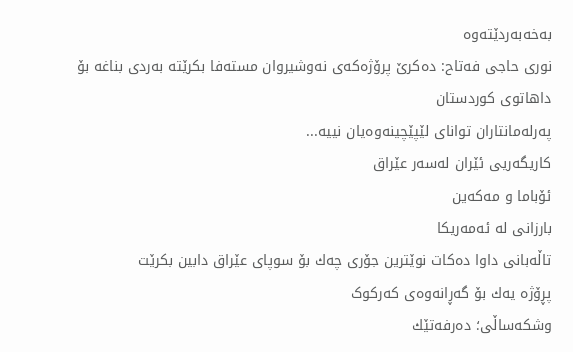به‌خه‌به‌ردێته‌وه‌
نوری‌ حاجی‌ فه‌تاح: ده‌كرێ‌ پرۆژه‌كه‌ی‌ نه‌وشیروان مسته‌فا بكرێته‌ به‌ردی‌ بناغه‌ بۆ داهاتوی‌ كوردستان
په‌رله‌مانتاران توانای‌ لێپێچینه‌وه‌یان نییه‌...
كاریگه‌ریی ئێران له‌سه‌ر عێراق
ئۆباما و مه‌كه‌ین
بارزانی‌ له‌ ئه‌مه‌ریكا
تاڵه‌بانی‌ داوا ده‌كات نوێترین جۆری‌ چه‌ك بۆ سوپای‌ عێراق دابین بكرێت
پڕۆژه یه‌ك‌ بۆ گه‌ڕانه‌وه‌ی که‌رکوک
وشكه‌ساڵی‌؛ ده‌رفه‌تێك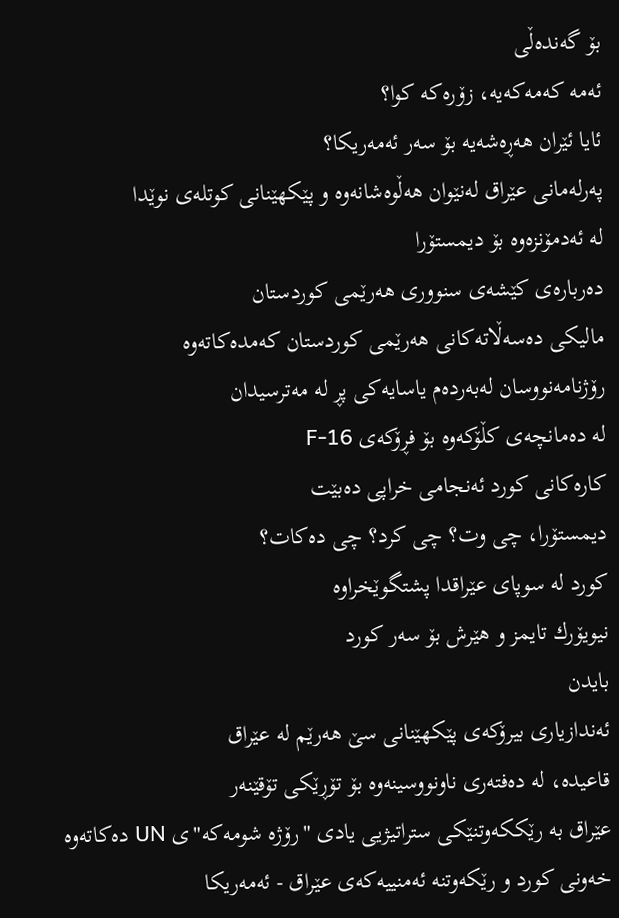بۆ گه‌نده‌ڵی‌
ئه‌مه‌ كه‌مه‌كه‌یه‌، زۆره‌كه‌ كوا؟
ئایا ئێران‌ هه‌ڕه‌شه‌یه‌ بۆ سه‌ر ئه‌مه‌ریكا؟
په‌رله‌مانی‌ عێراق له‌نێوان هه‌ڵوه‌شانه‌وه‌ ‌و پێكهێنانی‌ كوتله‌ی‌ نوێدا
له‌ ئه‌دمۆنزه‌وه‌ بۆ دیمستۆرا
ده‌رباره‌ی‌ كێشه‌ی‌ سنووری‌ هه‌رێمی‌ كوردستان
مالیكی‌ ده‌سه‌ڵاته‌كانی‌ هه‌رێمی‌ كوردستان كه‌مده‌كاته‌وه‌
رۆژنامه‌نووسان له‌به‌رده‌م یاسایه‌كی‌ پڕ له‌ مه‌ترسیدان
له‌ ده‌مانچه‌ی‌ كڵۆكه‌وه‌ بۆ فڕۆكه‌ی‌ F-16
كاره‌كانی‌ كورد ئه‌نجامی‌ خراپی‌ ده‌بێت
دیمستۆرا، چی‌ وت؟ چی كرد؟ چی ده‌كات؟
كورد له‌ سوپای‌ عێراقدا پشتگوێخراوه‌
نیویۆرك تایمز و هێرش بۆ سه‌ر كورد
بایدن
ئه‌ندازیاری بیرۆکه‌ی پێکهێنانی سێ هه‌رێم له‌ عێراق
قاعیده‌، له‌ ده‌فته‌ری‌ ناونووسینه‌وه‌ بۆ تۆڕێكی‌ تۆقێنه‌ر
عێراق به‌ رێككه‌وتنێكی‌ ستراتیژیی‌ یادی‌ "رۆژه‌ شومه‌كه‌"ی‌ UN ده‌كاته‌وه‌
خه‌ونی‌ كورد و رێكه‌وتنه‌ ئه‌منییه‌كه‌ی‌ عێراق - ئه‌مه‌ریكا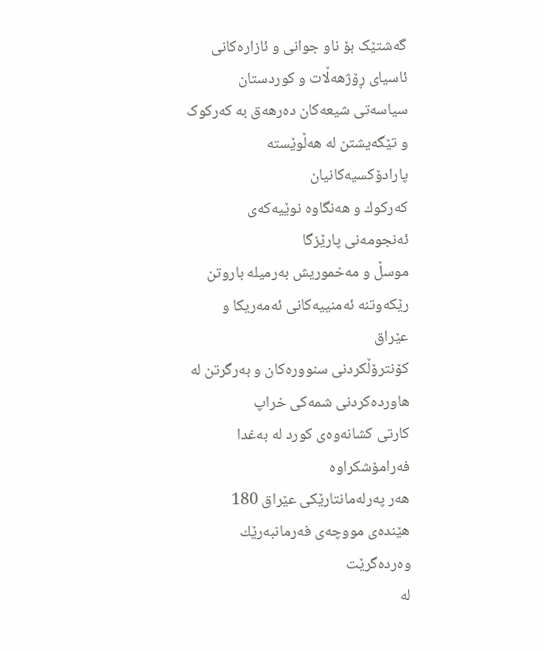گه‌شتێک بۆ‌ ناو جوانی و ئازاره‌کانی ئاسیای ڕۆژهه‌ڵات و کوردستان
سیاسه‌تی شیعه‌کان ده‌رهه‌ق به‌ که‌رکوک و تێگه‌یشتن له‌ هه‌ڵوێسته‌ پارادۆکسیه‌کانیان‌
كه‌ركوك و هه‌نگاوه‌ نوێیه‌كه‌ی ئه‌نجومه‌نی پارێزگا
موسڵ و مه‌خموریش به‌رمیله‌ باروتن
رێكه‌وتنه‌ ئه‌منییه‌كانی‌ ئه‌مه‌ریكا و عێراق
كۆنترۆڵكردنی سنووره‌كان و به‌رگرتن له‌ هاورده‌كردنی شمه‌كی خراپ
كارتی‌ كشانه‌وه‌ی‌ كورد له‌ به‌غدا فه‌رامۆشكراوه‌
هه‌ر په‌رله‌مانتارێكی‌ عێراق 180 هێنده‌ی‌ مووچه‌ی‌ فه‌رمانبه‌رێك وه‌رده‌گرێت
له‌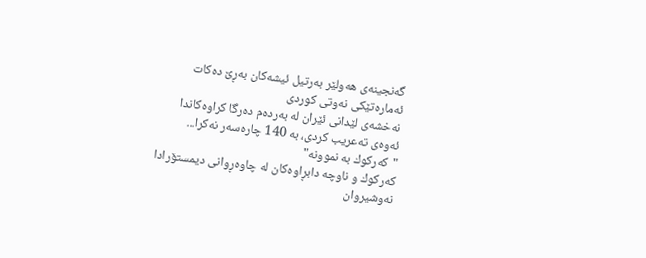گه‌نجینه‌ی هه‌ولێر به‌رتیل ئیشه‌كان به‌ڕێ‌ ده‌كات
ئه‌ماره‌تێكی‌ نه‌وتی‌ كوردی‌
نه‌خشه‌ی لێدانی ئێران له‌ به‌رده‌م ده‌رگا كراوه‌كاندا
ئه‌وه‌ی‌ ته‌عریب كردی‌، به‌ 140 چاره‌سه‌ر نه‌كرا...
"كه‌ركوك به‌ نموونه‌"
كه‌ركوك و ناوچه‌ دابڕاوه‌كان له‌ چاوه‌ڕوانی دیمستۆرادا
نه‌وشیروان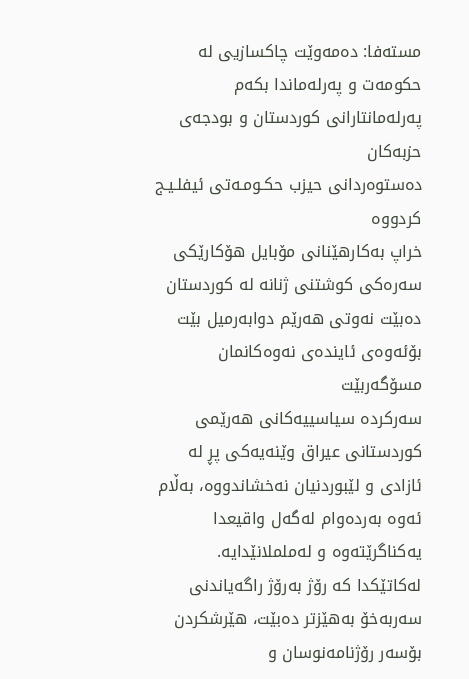مسته‌فا: ده‌مه‌وێت چاكسازیی‌ له‌ حكومه‌ت و په‌رله‌ماندا بكه‌م
په‌رله‌مانتارانی كوردستان و بودجه‌ی حزبه‌كان
ده‌ستوه‌ردانی‌ حیزب حكـومـه‌تی‌ ئیفلـیـج كردووه‌
خراپ به‌كارهێنانی‌ مۆبایل هۆكارێكی‌ سه‌ره‌كی كوشتنی‌ ژنانه‌ له‌ كوردستان
ده‌بێت نه‌وتی‌ هه‌رێم دوابه‌رمیل بێت بۆئه‌وه‌ی‌ ئاینده‌ی‌ نه‌وه‌كانمان مسۆگه‌ربێت
سه‌ركرده‌ سیاسییه‌كانی هه‌رێمی كوردستانی عیراق وێنه‌یه‌كی پڕ له‌ ئازادی و لێبوردنیان نه‌خشاندووه‌، به‌ڵام ئه‌وه‌ به‌رده‌وام له‌گه‌ل واقیعدا یه‌كناگرێته‌وه‌ و له‌ململانێدایه‌. له‌كاتێكدا كه‌ رۆژ به‌رۆژ راگه‌یاندنی سه‌ربه‌خۆ به‌هێزتر ده‌بێت، هێرشكردن بۆسه‌ر رۆژنامه‌نوسان و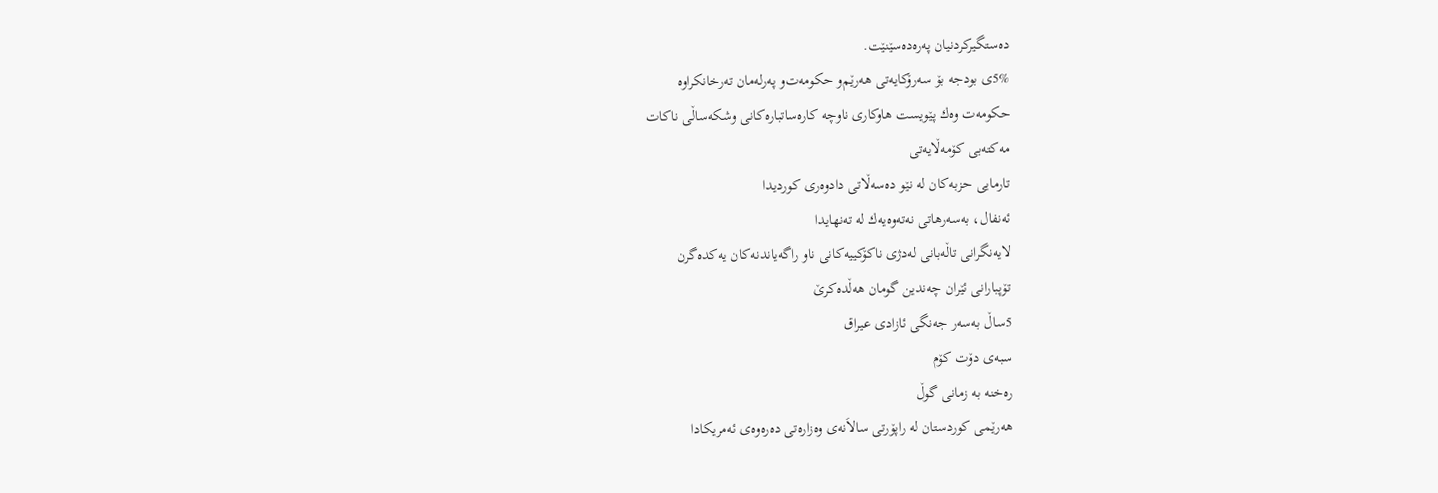ده‌ستگیركردنیان په‌ره‌ده‌سێنێت.
5%ی‌ بودجه‌ بۆ سه‌رۆكایه‌تی‌ هه‌رێم‌و حكومه‌ت‌و په‌رله‌مان ته‌رخانكراوه‌
حكومه‌ت وه‌ك پێویست هاوكاری‌ ناوچه‌ كاره‌ساتباره‌كانی‌ وشكه‌ساڵی‌ ناكات
مه‌كته‌بی‌ كۆمه‌ڵایه‌تی‌
تارمایی‌ حزبه‌كان له‌ نێو ده‌سه‌ڵاتی‌ دادوه‌ری کوردیدا
ئه‌نفال، به‌سه‌رهاتی نه‌ته‌وه‌یه‌ك له‌ ته‌نهایدا
لایه‌نگرانی‌ تاڵه‌بانی‌ له‌دژی‌ ناكۆكییه‌كانی‌ ناو راگه‌یاندنه‌كان یه‌كده‌گرن
تۆپبارانی‌ ئێران چه‌ندین گومان هه‌ڵده‌كرێ‌
5ساڵ به‌سه‌ر جه‌نگی‌ ئازادی‌ عیراق
سبه‌ی دۆت كۆم
ره‌خنه‌ به‌ زمانی‌ گوڵ
هه‌رێمی‌ كوردستان له‌ راپۆرتی‌ سالاَنه‌ی‌ وه‌زاره‌تی‌ ده‌ره‌وه‌ی‌ ئه‌مریكادا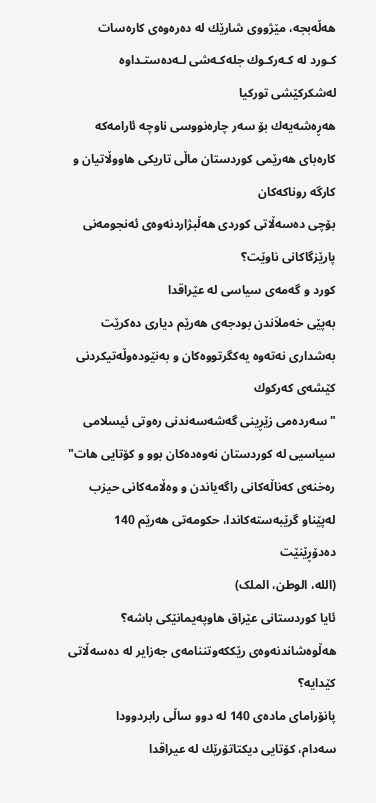هه‌ڵه‌بجه‌، مێژووی شارێك له‌ ده‌ره‌وه‌ی كاره‌سات
كـورد له‌ كـه‌ركـوك جله‌كـه‌شی‌ لـه‌ده‌ستـداوه‌
له‌شكركێشی توركیا
هه‌ڕه‌شه‌یه‌ك بۆ سه‌ر چاره‌نووسی ناوچه‌ ئارامه‌كه‌
كاره‌بای هه‌رێمی كوردستان ماڵی تاریكی هاووڵاتیان و كارگه‌ روناكه‌كان
بۆچی‌ ده‌سه‌ڵاتی‌ كوردی‌ هه‌ڵبژاردنه‌وه‌ی‌ ئه‌نجومه‌نی پارێزگاكانی ناوێت؟
كورد و گه‌مه‌ی‌ سیاسی‌ له‌ عێراقدا
به‌پێی‌ خه‌ملاَندن بودجه‌ی‌ هه‌رێم دیاری‌ ده‌كرێت
به‌شداری نه‌ته‌وه‌ یه‌كگرتووه‌كان و به‌نێوده‌وڵه‌تیكردنی كێشه‌ی كه‌ركوك
"سه‌رده‌می‌ زێڕینی‌ گه‌شه‌سه‌ندنی‌ ره‌وتی‌ ئیسلامی‌ سیاسیی‌ له‌ كوردستان نه‌وه‌ده‌كان بوو و كۆتایی‌ هات"
ره‌خنه‌ی كه‌ناڵه‌كانی راگه‌یاندن و وه‌ڵامه‌كانی حیزب
له‌پێناو گرێبه‌سته‌كاندا، حكومه‌تی‌ هه‌رێم 140 ده‌دۆڕێنێت
(الله‌، الوطن، الملک)
ئایا كوردستانی‌ عێراق هاوپه‌یمانێكی‌ باشه‌؟
هه‌ڵوه‌شاندنه‌وه‌ی‌ رێككه‌وتننامه‌ی‌ جه‌زایر له‌ ده‌سه‌ڵاتی‌ كێدایه‌؟
پانۆرامای‌ ماده‌ی‌ 140 له‌ دوو ساڵی‌ رابردوودا
سه‌دام، كۆتایی دیكتاتۆرێك له‌ عیراقدا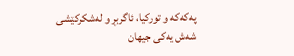په‌كه‌كه‌ و توركیا، ئاگربڕ و له‌شكركێشی‌
شه‌ش یه‌كی‌ جیهان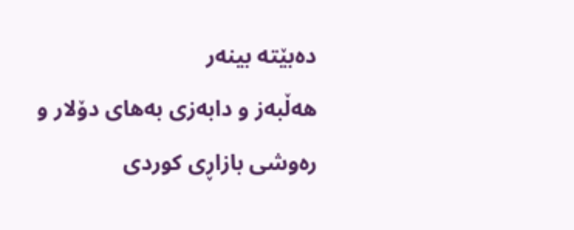ده‌بێته‌ بینه‌ر
هه‌ڵبه‌ز و دابه‌زی به‌های دۆلار و ره‌وشی بازاڕی كوردی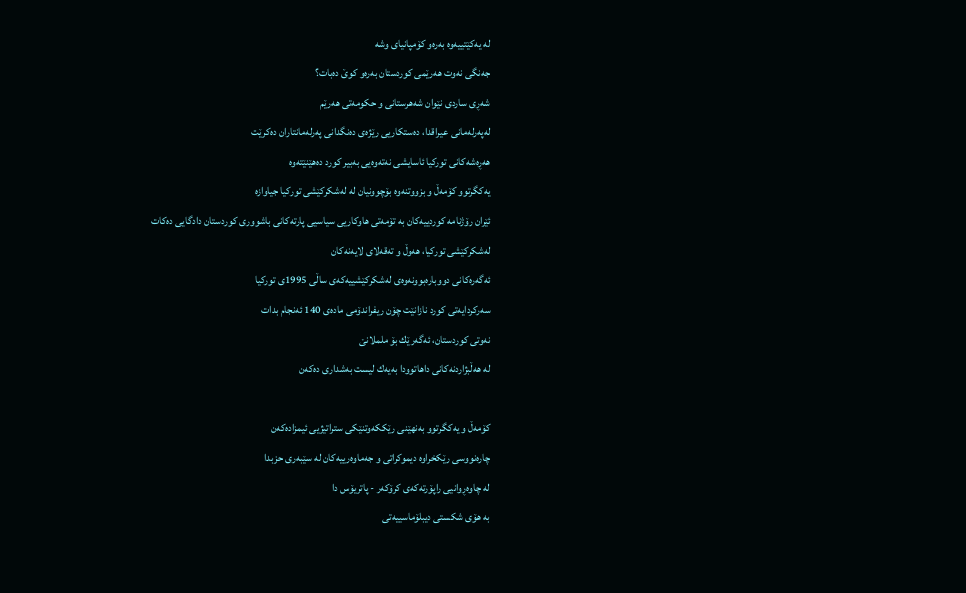له‌ یه‌کێتییه‌وه‌ به‌ره‌و کۆمپانیای وشه‌
جه‌نگی‌ نه‌وت هه‌رێمی‌ كوردستان به‌ره‌و كوێ‌ ده‌بات؟
شه‌ڕی‌ ساردی‌ نێوان شه‌هرستانی‌ ‌و حكومه‌تی‌ هه‌رێم
له‌په‌رله‌مانی‌ عیراقدا، ده‌ستكاریی‌ رێژه‌ی‌ ده‌نگدانی‌ په‌رله‌مانتاران ده‌كرێت
هه‌ڕه‌شه‌كانی توركیا ئاسایشی نه‌ته‌وه‌یی به‌بیر كورد ده‌هێنێته‌وه‌
یه‌كگرتوو كۆمه‌ڵ‌ ‌و بزووتنه‌وه‌ بۆچوونیان له‌ له‌شكركێشی‌ توركیا جیاوازه‌
ئێران رۆژنامه‌ كوردییه‌كان به‌ تۆمه‌تی هاوكاریی سیاسیی پارته‌كانی‌ باشووری‌ كوردستان دادگایی ده‌كات
له‌شكركێشی توركیا، هه‌وڵ‌ و ته‌قه‌لای لایه‌نه‌كان
ئه‌گه‌ره‌كانی‌ دووباره‌بوونه‌وه‌ی‌ له‌شكركێشییه‌كه‌ی‌ ساڵی‌ 1995ی‌ توركیا
سه‌ركردایه‌تی‌ كورد نازانێت چۆن ریفراندۆمی‌ ماده‌ی‌ 140 ئه‌نجام بدات
نه‌وتی‌ كوردستان، ئه‌گه‌رێك بۆ ململانێ‌
له‌ هه‌ڵبژاردنه‌كانی‌ داهاتوودا به‌یه‌ك لیست به‌شداری‌ ده‌كه‌ن

كۆمه‌ڵ ‌‌و یه‌كگرتوو به‌نهێنی‌ رێككه‌وتنێكی‌ ستراتیژیی‌ ئیمزاده‌كه‌ن
چاره‌نووسی‌ رێكخراوه‌ دیموكراتی و جه‌ماوه‌رییه‌كان له‌ سێبه‌ری‌ حزبدا
له‌ چاوه‌ڕوانیی‌ راپۆرته‌كه‌ی‌ كرۆكه‌ر - پاتریۆس دا
به‌ هۆی‌ شكستی‌ دیبلۆماسییه‌تی‌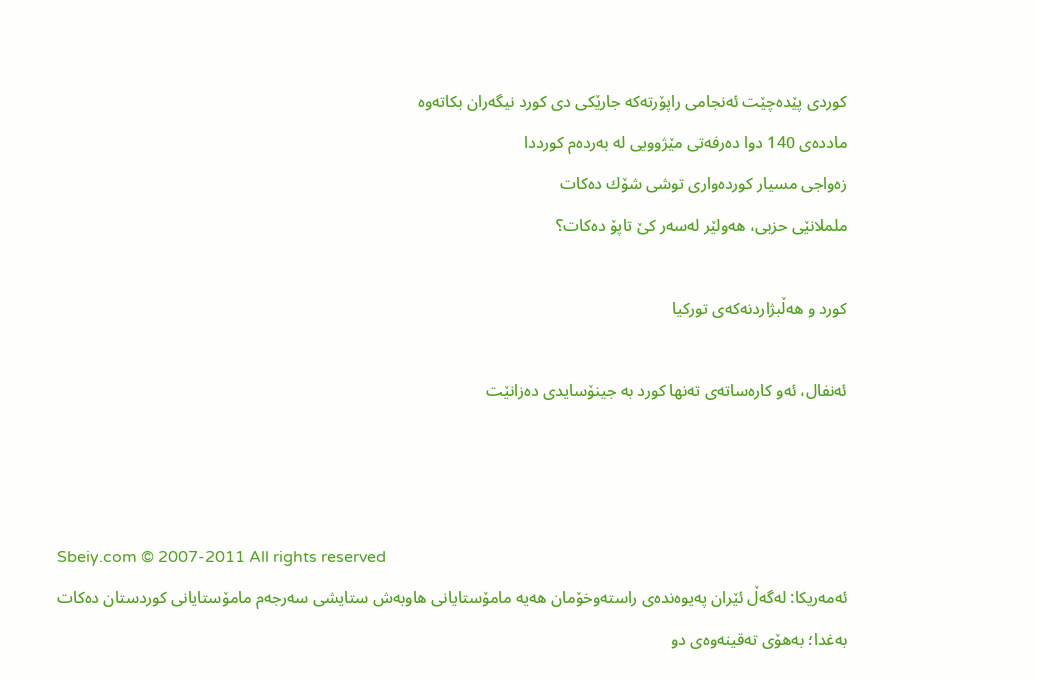كوردی پێده‌چێت ئه‌نجامی‌ راپۆرته‌كه‌ جارێكی‌ دی‌ كورد نیگه‌ران بكاته‌وه‌
مادده‌ی‌ 140 دوا ده‌رفه‌تی مێژوویی له‌ به‌رده‌م کورددا
زه‌واجی‌ مسیار كورده‌واری‌ توشی‌ شۆك ده‌كات
ململانێی‌ حزبی‌، هه‌ولێر له‌سه‌ر كێ‌ تاپۆ ده‌كات؟

کورد و هه‌ڵبژاردنه‌که‌ی تورکیا

ئه‌نفال، ئه‌و کاره‌ساته‌ی ته‌نها کورد به‌ جینۆسایدی ده‌زانێت



Sbeiy.com © 2007-2011 All rights reserved
ئه‌مه‌ریكا: له‌گه‌ڵ ئێران په‌یوه‌نده‌ی‌ راسته‌وخۆمان هه‌یه‌ مامۆستایانی هاوبه‌ش ستایشی سه‌رجه‌م مامۆستایانی‌ كوردستان ده‌كات به‌غدا؛ به‌هۆی ته‌قینه‌وه‌ی دو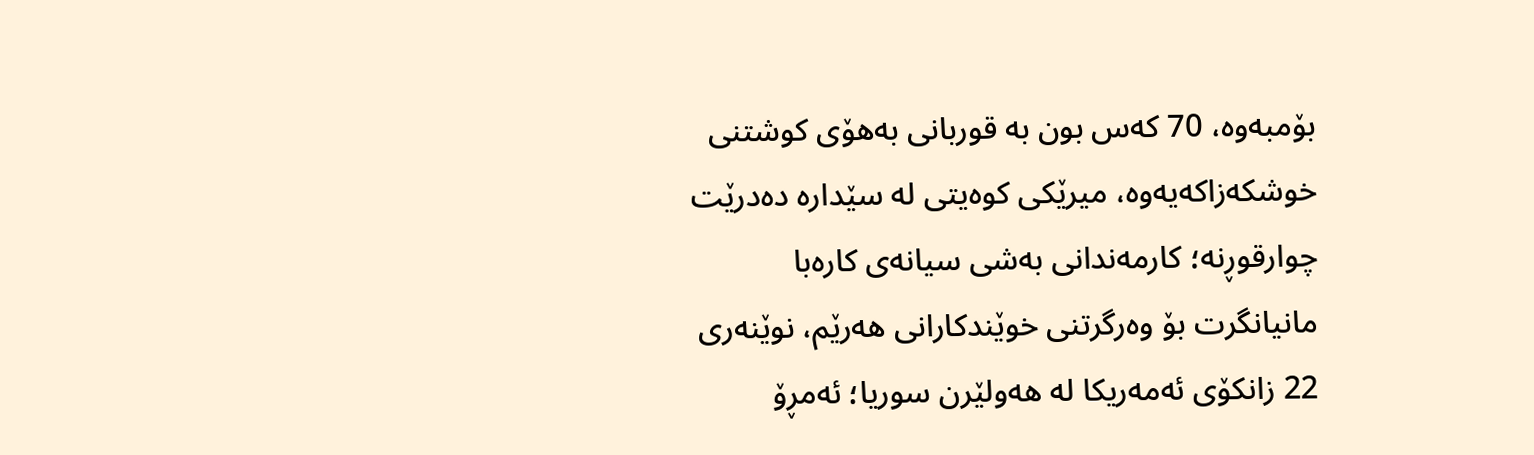بۆمبه‌وه، 70 كه‌س بون به‌ قوربانی‌ به‌هۆی‌ كوشتنی‌ خوشكه‌زاكه‌یه‌وه‌، میرێكی كوه‌یتی‌ له‌ سێداره‌ ده‌درێت چوارقوڕنه‌؛ كارمه‌ندانی به‌شی سیانه‌ی كاره‌با مانیانگرت بۆ وه‌رگرتنی خوێندكارانی هه‌رێم، نوێنه‌ری‌ 22 زانكۆی‌ ئه‌مه‌ریكا له‌ هه‌ولێرن سوریا؛ ئه‌مڕۆ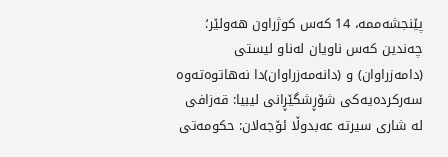پێنجشه‌ممه‌، 14 كه‌س كوژراون هه‌ولێر؛ چه‌ندین كه‌س ناویان له‌ناو ليستى (دامه‌زراوان) و (دانه‌مه‌زراوان)دا نه‌هاتوه‌ته‌وه‌ سه‌ركرده‌یه‌كی شۆڕشگێڕانی‌ لیبیا: قه‌زافی له‌ شاری‌ سیرته‌ عه‌بدوڵا ئۆجه‌لان: حكومه‌تی‌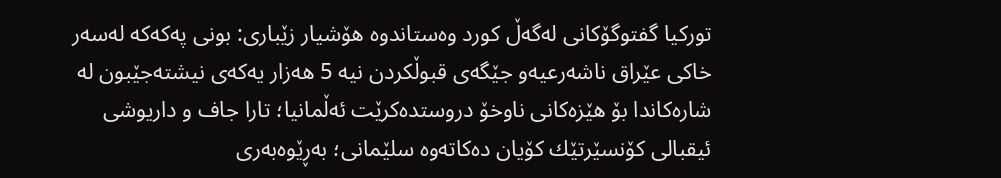توركیا گفتوگۆكانی‌ له‌گه‌ڵ كورد وه‌ستاندوه‌ هۆشیار زێباری‌: بونی په‌كه‌كه‌ له‌سه‌ر خاكی عێراق ناشه‌رعیه‌و جێگه‌ی‌ قبوڵكردن نیه‌ 5 هه‌زار یه‌كه‌ی‌ نیشته‌جێبون له‌ شاره‌كاندا بۆ هێزه‌كانی ناوخۆ دروستده‌كرێت ئه‌ڵمانیا؛ تارا جاف و داریوشی‌ ئیقبالی‌ كۆنسێرتێك كۆیان ده‌كاته‌وه‌ سلێمانی؛ به‌ڕێوه‌به‌ری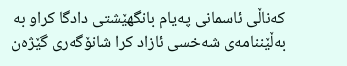كه‌ناڵی ئاسمانی په‌یام بانگهێشتی دادگا کراو به‌ به‌ڵێننامه‌ی شه‌خسی ئازاد کرا شانۆگه‌ری‌ گێژه‌ن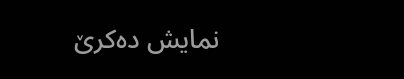نمایش ده‌كرێ